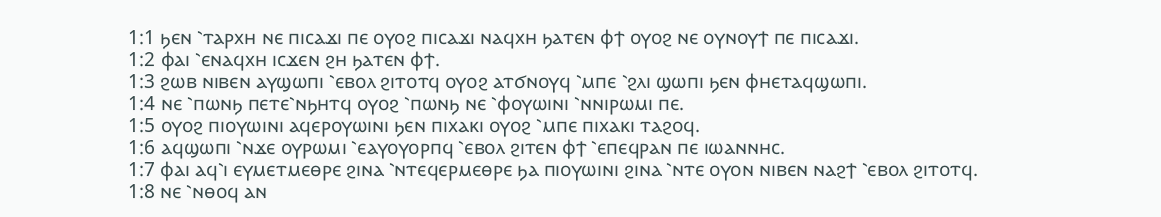1:1 ϧⲉⲛ ⳿ⲧⲁⲣⲭⲏ ⲛⲉ ⲡⲓⲥⲁϫⲓ ⲡⲉ ⲟⲩⲟϩ ⲡⲓⲥⲁϫⲓ ⲛⲁϥⲭⲏ ϧⲁⲧⲉⲛ ⲫϯ ⲟⲩⲟϩ ⲛⲉ ⲟⲩⲛⲟⲩϯ ⲡⲉ ⲡⲓⲥⲁϫⲓ.
1:2 ⲫⲁⲓ ⳿ⲉⲛⲁϥⲭⲏ ⲓⲥϫⲉⲛ ϩⲏ ϧⲁⲧⲉⲛ ⲫϯ.
1:3 ϩⲱⲃ ⲛⲓⲃⲉⲛ ⲁⲩϣⲱⲡⲓ ⳿ⲉⲃⲟⲗ ϩⲓⲧⲟⲧϥ ⲟⲩⲟϩ ⲁⲧϭⲛⲟⲩϥ ⳿ⲙⲡⲉ ⳿ϩⲗⲓ ϣⲱⲡⲓ ϧⲉⲛ ⲫⲏⲉⲧⲁϥϣⲱⲡⲓ.
1:4 ⲛⲉ ⳿ⲡⲱⲛϧ ⲡⲉⲧⲉ⳿ⲛϧⲏⲧϥ ⲟⲩⲟϩ ⳿ⲡⲱⲛϧ ⲛⲉ ⳿ⲫⲟⲩⲱⲓⲛⲓ ⳿ⲛⲛⲓⲣⲱⲙⲓ ⲡⲉ.
1:5 ⲟⲩⲟϩ ⲡⲓⲟⲩⲱⲓⲛⲓ ⲁϥⲉⲣⲟⲩⲱⲓⲛⲓ ϧⲉⲛ ⲡⲓⲭⲁⲕⲓ ⲟⲩⲟϩ ⳿ⲙⲡⲉ ⲡⲓⲭⲁⲕⲓ ⲧⲁϩⲟϥ.
1:6 ⲁϥϣⲱⲡⲓ ⳿ⲛϫⲉ ⲟⲩⲣⲱⲙⲓ ⳿ⲉⲁⲩⲟⲩⲟⲣⲡϥ ⳿ⲉⲃⲟⲗ ϩⲓⲧⲉⲛ ⲫϯ ⳿ⲉⲡⲉϥⲣⲁⲛ ⲡⲉ ⲓⲱⲁⲛⲛⲏⲥ.
1:7 ⲫⲁⲓ ⲁϥ⳿ⲓ ⲉⲩⲙⲉⲧⲙⲉⲑⲣⲉ ϩⲓⲛⲁ ⳿ⲛⲧⲉϥⲉⲣⲙⲉⲑⲣⲉ ϧⲁ ⲡⲓⲟⲩⲱⲓⲛⲓ ϩⲓⲛⲁ ⳿ⲛⲧⲉ ⲟⲩⲟⲛ ⲛⲓⲃⲉⲛ ⲛⲁϩϯ ⳿ⲉⲃⲟⲗ ϩⲓⲧⲟⲧϥ.
1:8 ⲛⲉ ⳿ⲛⲑⲟϥ ⲁⲛ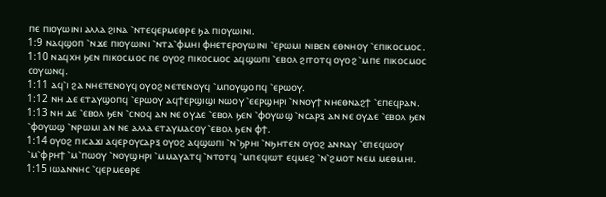ⲡⲉ ⲡⲓⲟⲩⲱⲓⲛⲓ ⲁⲗⲗⲁ ϩⲓⲛⲁ ⳿ⲛⲧⲉϥⲉⲣⲙⲉⲑⲣⲉ ϧⲁ ⲡⲓⲟⲩⲱⲓⲛⲓ.
1:9 ⲛⲁϥϣⲟⲡ ⳿ⲛϫⲉ ⲡⲓⲟⲩⲱⲓⲛⲓ ⳿ⲛⲧⲁ⳿ⲫⲙⲏⲓ ⲫⲏⲉⲧⲉⲣⲟⲩⲱⲓⲛⲓ ⳿ⲉⲣⲱⲙⲓ ⲛⲓⲃⲉⲛ ⲉⲑⲛⲏⲟⲩ ⳿ⲉⲡⲓⲕⲟⲥⲙⲟⲥ.
1:10 ⲛⲁϥⲭⲏ ϧⲉⲛ ⲡⲓⲕⲟⲥⲙⲟⲥ ⲡⲉ ⲟⲩⲟϩ ⲡⲓⲕⲟⲥⲙⲟⲥ ⲁϥϣⲱⲡⲓ ⳿ⲉⲃⲟⲗ ϩⲓⲧⲟⲧϥ ⲟⲩⲟϩ ⳿ⲙⲡⲉ ⲡⲓⲕⲟⲥⲙⲟⲥ ⲥⲟⲩⲱⲛϥ.
1:11 ⲁϥ⳿ⲓ ϩⲁ ⲛⲏⲉⲧⲉⲛⲟⲩϥ ⲟⲩⲟϩ ⲛⲉⲧⲉⲛⲟⲩϥ ⳿ⲙⲡⲟⲩϣⲟⲡϥ ⳿ⲉⲣⲱⲟⲩ.
1:12 ⲛⲏ ⲇⲉ ⲉⲧⲁⲩϣⲟⲡϥ ⳿ⲉⲣⲱⲟⲩ ⲁϥϯⲉⲣϣⲓϣⲓ ⲛⲱⲟⲩ ⳿ⲉⲉⲣϣⲏⲣⲓ ⳿ⲛⲛⲟⲩϯ ⲛⲏⲉⲑⲛⲁϩϯ ⳿ⲉⲡⲉϥⲣⲁⲛ.
1:13 ⲛⲏ ⲇⲉ ⳿ⲉⲃⲟⲗ ϧⲉⲛ ⳿ⲥⲛⲟϥ ⲁⲛ ⲛⲉ ⲟⲩⲇⲉ ⳿ⲉⲃⲟⲗ ϧⲉⲛ ⳿ⲫⲟⲩⲱϣ ⳿ⲛⲥⲁⲣⲝ ⲁⲛ ⲛⲉ ⲟⲩⲇⲉ ⳿ⲉⲃⲟⲗ ϧⲉⲛ ⳿ⲫⲟⲩⲱϣ ⳿ⲛⲣⲱⲙⲓ ⲁⲛ ⲛⲉ ⲁⲗⲗⲁ ⲉⲧⲁⲩⲙⲁⲥⲟⲩ ⳿ⲉⲃⲟⲗ ϧⲉⲛ ⲫϯ.
1:14 ⲟⲩⲟϩ ⲡⲓⲥⲁϫⲓ ⲁϥⲉⲣⲟⲩⲥⲁⲣⲝ ⲟⲩⲟϩ ⲁϥϣⲱⲡⲓ ⳿ⲛ⳿ϧⲣⲏⲓ ⳿ⲛϧⲏⲧⲉⲛ ⲟⲩⲟϩ ⲁⲛⲛⲁⲩ ⳿ⲉⲡⲉϥⲱⲟⲩ ⳿ⲙ⳿ⲫⲣⲏϯ ⳿ⲙ⳿ⲡⲱⲟⲩ ⳿ⲛⲟⲩϣⲏⲣⲓ ⳿ⲙⲙⲁⲩⲁⲧϥ ⳿ⲛⲧⲟⲧϥ ⳿ⲙⲡⲉϥⲓⲱⲧ ⲉϥⲙⲉϩ ⳿ⲛ⳿ϩⲙⲟⲧ ⲛⲉⲙ ⲙⲉⲑⲙⲏⲓ.
1:15 ⲓⲱⲁⲛⲛⲏⲥ ⳿ϥⲉⲣⲙⲉⲑⲣⲉ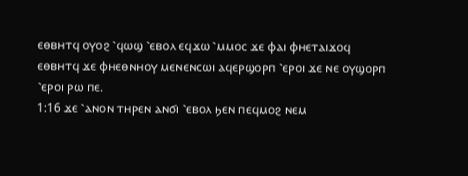ⲉⲑⲃⲏⲧϥ ⲟⲩⲟϩ ⳿ϥⲱϣ ⳿ⲉⲃⲟⲗ ⲉϥϫⲱ ⳿ⲙⲙⲟⲥ ϫⲉ ⲫⲁⲓ ⲫⲏⲉⲧⲁⲓϫⲟϥ ⲉⲑⲃⲏⲧϥ ϫⲉ ⲫⲏⲉⲑⲛⲏⲟⲩ ⲙⲉⲛⲉⲛⲥⲱⲓ ⲁϥⲉⲣϣⲟⲣⲡ ⳿ⲉⲣⲟⲓ ϫⲉ ⲛⲉ ⲟⲩϣⲟⲣⲡ ⳿ⲉⲣⲟⲓ ⲣⲱ ⲡⲉ.
1:16 ϫⲉ ⳿ⲁⲛⲟⲛ ⲧⲏⲣⲉⲛ ⲁⲛϭⲓ ⳿ⲉⲃⲟⲗ ϧⲉⲛ ⲡⲉϥⲙⲟϩ ⲛⲉⲙ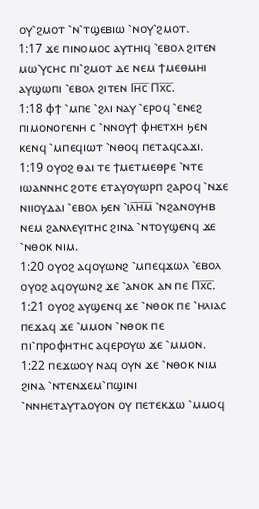ⲟⲩ⳿ϩⲙⲟⲧ ⳿ⲛ⳿ⲧϣⲉⲃⲓⲱ ⳿ⲛⲟⲩ⳿ϩⲙⲟⲧ.
1:17 ϫⲉ ⲡⲓⲛⲟⲙⲟⲥ ⲁⲩⲧⲏⲓϥ ⳿ⲉⲃⲟⲗ ϩⲓⲧⲉⲛ ⲙⲱ⳿ⲩⲥⲏⲥ ⲡⲓ⳿ϩⲙⲟⲧ ⲇⲉ ⲛⲉⲙ ϯⲙⲉⲑⲙⲏⲓ ⲁⲩϣⲱⲡⲓ ⳿ⲉⲃⲟⲗ ϩⲓⲧⲉⲛ Ⲓⲏ̅ⲥ̅ Ⲡⲭ̅ⲥ̅.
1:18 ⲫϯ ⳿ⲙⲡⲉ ⳿ϩⲗⲓ ⲛⲁⲩ ⳿ⲉⲣⲟϥ ⳿ⲉⲛⲉϩ ⲡⲓⲙⲟⲛⲟⲅⲉⲛⲏ ⲥ ⳿ⲛⲛⲟⲩϯ ⲫⲏⲉⲧⲭⲏ ϧⲉⲛ ⲕⲉⲛϥ ⳿ⲙⲡⲉϥⲓⲱⲧ ⳿ⲛⲑⲟϥ ⲡⲉⲧⲁϥⲥⲁϫⲓ.
1:19 ⲟⲩⲟϩ ⲑⲁⲓ ⲧⲉ ϯⲙⲉⲧⲙⲉⲑⲣⲉ ⳿ⲛⲧⲉ ⲓⲱⲁⲛⲛⲏⲥ ϩⲟⲧⲉ ⲉⲧⲁⲩⲟⲩⲱⲣⲡ ϩⲁⲣⲟϥ ⳿ⲛϫⲉ ⲛⲓⲓⲟⲩⲇⲁⲓ ⳿ⲉⲃⲟⲗ ϧⲉⲛ ⳿ⲓⲗ̅ⲏ̅ⲙ̅ ⳿ⲛϩⲁⲛⲟⲩⲏⲃ ⲛⲉⲙ ϩⲁⲛⲗⲉⲩⲓⲧⲏⲥ ϩⲓⲛⲁ ⳿ⲛⲧⲟⲩϣⲉⲛϥ ϫⲉ ⳿ⲛⲑⲟⲕ ⲛⲓⲙ.
1:20 ⲟⲩⲟϩ ⲁϥⲟⲩⲱⲛϩ ⳿ⲙⲡⲉϥϫⲱⲗ ⳿ⲉⲃⲟⲗ ⲟⲩⲟϩ ⲁϥⲟⲩⲱⲛϩ ϫⲉ ⳿ⲁⲛⲟⲕ ⲁⲛ ⲡⲉ Ⲡⲭ̅ⲥ̅.
1:21 ⲟⲩⲟϩ ⲁⲩϣⲉⲛϥ ϫⲉ ⳿ⲛⲑⲟⲕ ⲡⲉ ⳿ⲏⲗⲓⲁⲥ ⲡⲉϫⲁϥ ϫⲉ ⳿ⲙⲙⲟⲛ ⳿ⲛⲑⲟⲕ ⲡⲉ ⲡⲓ⳿ⲡⲣⲟⲫⲏⲧⲏⲥ ⲁϥⲉⲣⲟⲩⲱ ϫⲉ ⳿ⲙⲙⲟⲛ.
1:22 ⲡⲉϫⲱⲟⲩ ⲛⲁϥ ⲟⲩⲛ ϫⲉ ⳿ⲛⲑⲟⲕ ⲛⲓⲙ ϩⲓⲛⲁ ⳿ⲛⲧⲉⲛϫⲉⲙ⳿ⲡϣⲓⲛⲓ ⳿ⲛⲛⲏⲉⲧⲁⲩⲧⲁⲟⲩⲟⲛ ⲟⲩ ⲡⲉⲧⲉⲕϫⲱ ⳿ⲙⲙⲟϥ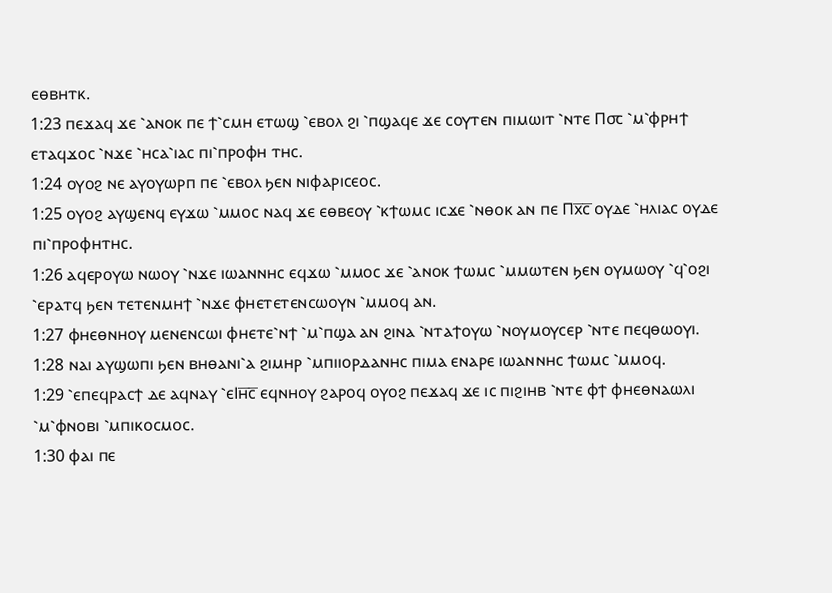ⲉⲑⲃⲏⲧⲕ.
1:23 ⲡⲉϫⲁϥ ϫⲉ ⳿ⲁⲛⲟⲕ ⲡⲉ ϯ⳿ⲥⲙⲏ ⲉⲧⲱϣ ⳿ⲉⲃⲟⲗ ϩⲓ ⳿ⲡϣⲁϥⲉ ϫⲉ ⲥⲟⲩⲧⲉⲛ ⲡⲓⲙⲱⲓⲧ ⳿ⲛⲧⲉ Ⲡ⳪ ⳿ⲙ⳿ⲫⲣⲏϯ ⲉⲧⲁϥϫⲟⲥ ⳿ⲛϫⲉ ⳿ⲏⲥⲁ⳿ⲓⲁⲥ ⲡⲓ⳿ⲡⲣⲟⲫⲏ ⲧⲏⲥ.
1:24 ⲟⲩⲟϩ ⲛⲉ ⲁⲩⲟⲩⲱⲣⲡ ⲡⲉ ⳿ⲉⲃⲟⲗ ϧⲉⲛ ⲛⲓⲫⲁⲣⲓⲥⲉⲟⲥ.
1:25 ⲟⲩⲟϩ ⲁⲩϣⲉⲛϥ ⲉⲩϫⲱ ⳿ⲙⲙⲟⲥ ⲛⲁϥ ϫⲉ ⲉⲑⲃⲉⲟⲩ ⳿ⲕϯⲱⲙⲥ ⲓⲥϫⲉ ⳿ⲛⲑⲟⲕ ⲁⲛ ⲡⲉ Ⲡⲭ̅ⲥ̅ ⲟⲩⲇⲉ ⳿ⲏⲗⲓⲁⲥ ⲟⲩⲇⲉ ⲡⲓ⳿ⲡⲣⲟⲫⲏⲧⲏⲥ.
1:26 ⲁϥⲉⲣⲟⲩⲱ ⲛⲱⲟⲩ ⳿ⲛϫⲉ ⲓⲱⲁⲛⲛⲏⲥ ⲉϥϫⲱ ⳿ⲙⲙⲟⲥ ϫⲉ ⳿ⲁⲛⲟⲕ ϯⲱⲙⲥ ⳿ⲙⲙⲱⲧⲉⲛ ϧⲉⲛ ⲟⲩⲙⲱⲟⲩ ⳿ϥ⳿ⲟϩⲓ ⳿ⲉⲣⲁⲧϥ ϧⲉⲛ ⲧⲉⲧⲉⲛⲙⲏϯ ⳿ⲛϫⲉ ⲫⲏⲉⲧⲉⲧⲉⲛⲥⲱⲟⲩⲛ ⳿ⲙⲙⲟϥ ⲁⲛ.
1:27 ⲫⲏⲉⲑⲛⲏⲟⲩ ⲙⲉⲛⲉⲛⲥⲱⲓ ⲫⲏⲉⲧⲉ⳿ⲛϯ ⳿ⲙ⳿ⲡϣⲁ ⲁⲛ ϩⲓⲛⲁ ⳿ⲛⲧⲁϯⲟⲩⲱ ⳿ⲛⲟⲩⲙⲟⲩⲥⲉⲣ ⳿ⲛⲧⲉ ⲡⲉϥⲑⲱⲟⲩⲓ.
1:28 ⲛⲁⲓ ⲁⲩϣⲱⲡⲓ ϧⲉⲛ ⲃⲏⲑⲁⲛⲓ⳿ⲁ ϩⲓⲙⲏⲣ ⳿ⲙⲡⲓⲓⲟⲣⲇⲁⲛⲏⲥ ⲡⲓⲙⲁ ⲉⲛⲁⲣⲉ ⲓⲱⲁⲛⲛⲏⲥ ϯⲱⲙⲥ ⳿ⲙⲙⲟϥ.
1:29 ⳿ⲉⲡⲉϥⲣⲁⲥϯ ⲇⲉ ⲁϥⲛⲁⲩ ⳿ⲉⲒⲏ̅ⲥ̅ ⲉϥⲛⲏⲟⲩ ϩⲁⲣⲟϥ ⲟⲩⲟϩ ⲡⲉϫⲁϥ ϫⲉ ⲓⲥ ⲡⲓϩⲓⲏⲃ ⳿ⲛⲧⲉ ⲫϯ ⲫⲏⲉⲑⲛⲁⲱⲗⲓ ⳿ⲙ⳿ⲫⲛⲟⲃⲓ ⳿ⲙⲡⲓⲕⲟⲥⲙⲟⲥ.
1:30 ⲫⲁⲓ ⲡⲉ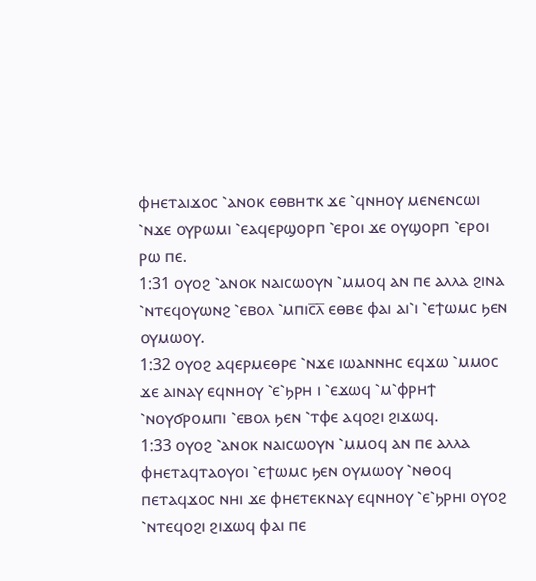ⲫⲏⲉⲧⲁⲓϫⲟⲥ ⳿ⲁⲛⲟⲕ ⲉⲑⲃⲏⲧⲕ ϫⲉ ⳿ϥⲛⲏⲟⲩ ⲙⲉⲛⲉⲛⲥⲱⲓ ⳿ⲛϫⲉ ⲟⲩⲣⲱⲙⲓ ⳿ⲉⲁϥⲉⲣϣⲟⲣⲡ ⳿ⲉⲣⲟⲓ ϫⲉ ⲟⲩϣⲟⲣⲡ ⳿ⲉⲣⲟⲓ ⲣⲱ ⲡⲉ.
1:31 ⲟⲩⲟϩ ⳿ⲁⲛⲟⲕ ⲛⲁⲓⲥⲱⲟⲩⲛ ⳿ⲙⲙⲟϥ ⲁⲛ ⲡⲉ ⲁⲗⲗⲁ ϩⲓⲛⲁ ⳿ⲛⲧⲉϥⲟⲩⲱⲛϩ ⳿ⲉⲃⲟⲗ ⳿ⲙⲡⲓⲥ̅ⲗ̅ ⲉⲑⲃⲉ ⲫⲁⲓ ⲁⲓ⳿ⲓ ⳿ⲉϯⲱⲙⲥ ϧⲉⲛ ⲟⲩⲙⲱⲟⲩ.
1:32 ⲟⲩⲟϩ ⲁϥⲉⲣⲙⲉⲑⲣⲉ ⳿ⲛϫⲉ ⲓⲱⲁⲛⲛⲏⲥ ⲉϥϫⲱ ⳿ⲙⲙⲟⲥ ϫⲉ ⲁⲓⲛⲁⲩ ⲉϥⲛⲏⲟⲩ ⳿ⲉ⳿ϧⲣⲏ ⲓ ⳿ⲉϫⲱϥ ⳿ⲙ⳿ⲫⲣⲏϯ ⳿ⲛⲟⲩϭⲣⲟⲙⲡⲓ ⳿ⲉⲃⲟⲗ ϧⲉⲛ ⳿ⲧⲫⲉ ⲁϥⲟϩⲓ ϩⲓϫⲱϥ.
1:33 ⲟⲩⲟϩ ⳿ⲁⲛⲟⲕ ⲛⲁⲓⲥⲱⲟⲩⲛ ⳿ⲙⲙⲟϥ ⲁⲛ ⲡⲉ ⲁⲗⲗⲁ ⲫⲏⲉⲧⲁϥⲧⲁⲟⲩⲟⲓ ⳿ⲉϯⲱⲙⲥ ϧⲉⲛ ⲟⲩⲙⲱⲟⲩ ⳿ⲛⲑⲟϥ ⲡⲉⲧⲁϥϫⲟⲥ ⲛⲏⲓ ϫⲉ ⲫⲏⲉⲧⲉⲕⲛⲁⲩ ⲉϥⲛⲏⲟⲩ ⳿ⲉ⳿ϧⲣⲏⲓ ⲟⲩⲟϩ ⳿ⲛⲧⲉϥⲟϩⲓ ϩⲓϫⲱϥ ⲫⲁⲓ ⲡⲉ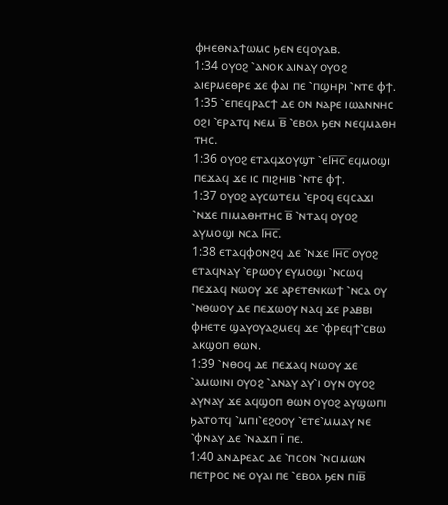ⲫⲏⲉⲑⲛⲁϯⲱⲙⲥ ϧⲉⲛ ⲉϥⲟⲩⲁⲃ.
1:34 ⲟⲩⲟϩ ⳿ⲁⲛⲟⲕ ⲁⲓⲛⲁⲩ ⲟⲩⲟϩ ⲁⲓⲉⲣⲙⲉⲑⲣⲉ ϫⲉ ⲫⲁⲓ ⲡⲉ ⳿ⲡϣⲏⲣⲓ ⳿ⲛⲧⲉ ⲫϯ.
1:35 ⳿ⲉⲡⲉϥⲣⲁⲥϯ ⲇⲉ ⲟⲛ ⲛⲁⲣⲉ ⲓⲱⲁⲛⲛⲏⲥ ⲟϩⲓ ⳿ⲉⲣⲁⲧϥ ⲛⲉⲙ ⲃ̅ ⳿ⲉⲃⲟⲗ ϧⲉⲛ ⲛⲉϥⲙⲁⲑⲏ ⲧⲏⲥ.
1:36 ⲟⲩⲟϩ ⲉⲧⲁϥϫⲟⲩϣⲧ ⳿ⲉⲒⲏ̅ⲥ̅ ⲉϥⲙⲟϣⲓ ⲡⲉϫⲁϥ ϫⲉ ⲓⲥ ⲡⲓϩⲏⲓⲃ ⳿ⲛⲧⲉ ⲫϯ.
1:37 ⲟⲩⲟϩ ⲁⲩⲥⲱⲧⲉⲙ ⳿ⲉⲣⲟϥ ⲉϥⲥⲁϫⲓ ⳿ⲛϫⲉ ⲡⲓⲙⲁⲑⲏⲧⲏⲥ ⲃ̅ ⳿ⲛⲧⲁϥ ⲟⲩⲟϩ ⲁⲩⲙⲟϣⲓ ⲛⲥⲁ Ⲓⲏ̅ⲥ̅.
1:38 ⲉⲧⲁϥⲫⲟⲛϩϥ ⲇⲉ ⳿ⲛϫⲉ Ⲓⲏ̅ⲥ̅ ⲟⲩⲟϩ ⲉⲧⲁϥⲛⲁⲩ ⳿ⲉⲣⲱⲟⲩ ⲉⲩⲙⲟϣⲓ ⳿ⲛⲥⲱϥ ⲡⲉϫⲁϥ ⲛⲱⲟⲩ ϫⲉ ⲁⲣⲉⲧⲉⲛⲕⲱϯ ⳿ⲛⲥⲁ ⲟⲩ ⳿ⲛⲑⲱⲟⲩ ⲇⲉ ⲡⲉϫⲱⲟⲩ ⲛⲁϥ ϫⲉ ⲣⲁⲃⲃⲓ ⲫⲏⲉⲧⲉ ϣⲁⲩⲟⲩⲁϩⲙⲉϥ ϫⲉ ⳿ⲫⲣⲉϥϯ⳿ⲥⲃⲱ ⲁⲕϣⲟⲡ ⲑⲱⲛ.
1:39 ⳿ⲛⲑⲟϥ ⲇⲉ ⲡⲉϫⲁϥ ⲛⲱⲟⲩ ϫⲉ ⳿ⲁⲙⲱⲓⲛⲓ ⲟⲩⲟϩ ⳿ⲁⲛⲁⲩ ⲁⲩ⳿ⲓ ⲟⲩⲛ ⲟⲩⲟϩ ⲁⲩⲛⲁⲩ ϫⲉ ⲁϥϣⲟⲡ ⲑⲱⲛ ⲟⲩⲟϩ ⲁⲩϣⲱⲡⲓ ϧⲁⲧⲟⲧϥ ⳿ⲙⲡⲓ⳿ⲉϩⲟⲟⲩ ⳿ⲉⲧⲉ⳿ⲙⲙⲁⲩ ⲛⲉ ⳿ⲫⲛⲁⲩ ⲇⲉ ⳿ⲛⲁϫⲡ ⲓ̅ ⲡⲉ.
1:40 ⲁⲛⲇⲣⲉⲁⲥ ⲇⲉ ⳿ⲡⲥⲟⲛ ⳿ⲛⲥⲓⲙⲱⲛ ⲡⲉⲧⲣⲟⲥ ⲛⲉ ⲟⲩⲁⲓ ⲡⲉ ⳿ⲉⲃⲟⲗ ϧⲉⲛ ⲡⲓⲃ̅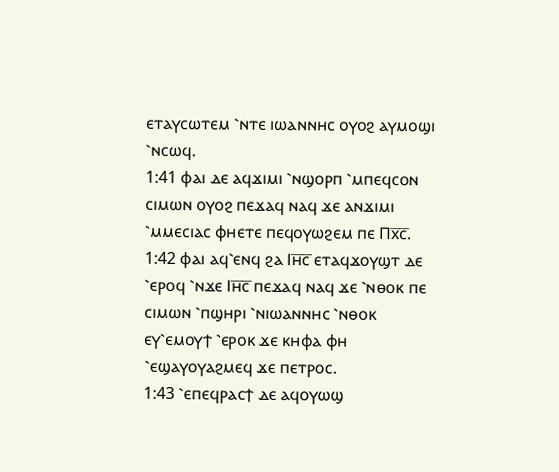ⲉⲧⲁⲩⲥⲱⲧⲉⲙ ⳿ⲛⲧⲉ ⲓⲱⲁⲛⲛⲏⲥ ⲟⲩⲟϩ ⲁⲩⲙⲟϣⲓ ⳿ⲛⲥⲱϥ.
1:41 ⲫⲁⲓ ⲇⲉ ⲁϥϫⲓⲙⲓ ⳿ⲛϣⲟⲣⲡ ⳿ⲙⲡⲉϥⲥⲟⲛ ⲥⲓⲙⲱⲛ ⲟⲩⲟϩ ⲡⲉϫⲁϥ ⲛⲁϥ ϫⲉ ⲁⲛϫⲓⲙⲓ ⳿ⲙⲙⲉⲥⲓⲁⲥ ⲫⲏⲉⲧⲉ ⲡⲉϥⲟⲩⲱϩⲉⲙ ⲡⲉ Ⲡⲭ̅ⲥ̅.
1:42 ⲫⲁⲓ ⲁϥ⳿ⲉⲛϥ ϩⲁ Ⲓⲏ̅ⲥ̅ ⲉⲧⲁϥϫⲟⲩϣⲧ ⲇⲉ ⳿ⲉⲣⲟϥ ⳿ⲛϫⲉ Ⲓⲏ̅ⲥ̅ ⲡⲉϫⲁϥ ⲛⲁϥ ϫⲉ ⳿ⲛⲑⲟⲕ ⲡⲉ ⲥⲓⲙⲱⲛ ⳿ⲡϣⲏⲣⲓ ⳿ⲛⲓⲱⲁⲛⲛⲏⲥ ⳿ⲛⲑⲟⲕ ⲉⲩ⳿ⲉⲙⲟⲩϯ ⳿ⲉⲣⲟⲕ ϫⲉ ⲕⲏⲫⲁ ⲫⲏ ⳿ⲉϣⲁⲩⲟⲩⲁϩⲙⲉϥ ϫⲉ ⲡⲉⲧⲣⲟⲥ.
1:43 ⳿ⲉⲡⲉϥⲣⲁⲥϯ ⲇⲉ ⲁϥⲟⲩⲱϣ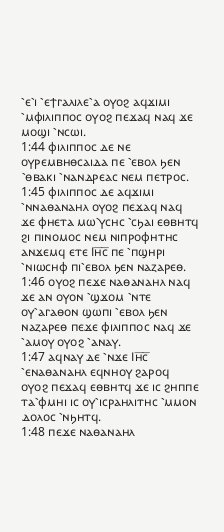⳿ⲉ⳿ⲓ ⳿ⲉϯⲅⲁⲗⲓⲗⲉ⳿ⲁ ⲟⲩⲟϩ ⲁϥϫⲓⲙⲓ ⳿ⲙⲫⲓⲗⲓⲡⲡⲟⲥ ⲟⲩⲟϩ ⲡⲉϫⲁϥ ⲛⲁϥ ϫⲉ ⲙⲟϣⲓ ⳿ⲛⲥⲱⲓ.
1:44 ⲫⲓⲗⲓⲡⲡⲟⲥ ⲇⲉ ⲛⲉ ⲟⲩⲣⲉⲙⲃⲏⲑⲥⲁⲓⲇⲁ ⲡⲉ ⳿ⲉⲃⲟⲗ ϧⲉⲛ ⳿ⲑⲃⲁⲕⲓ ⳿ⲛⲁⲛⲇⲣⲉⲁⲥ ⲛⲉⲙ ⲡⲉⲧⲣⲟⲥ.
1:45 ⲫⲓⲗⲓⲡⲡⲟⲥ ⲇⲉ ⲁϥϫⲓⲙⲓ ⳿ⲛⲛⲁⲑⲁⲛⲁⲏⲗ ⲟⲩⲟϩ ⲡⲉϫⲁϥ ⲛⲁϥ ϫⲉ ⲫⲏⲉⲧⲁ ⲙⲱ⳿ⲩⲥⲏⲥ ⳿ⲥϧⲁⲓ ⲉⲑⲃⲏⲧϥ ϩⲓ ⲡⲓⲛⲟⲙⲟⲥ ⲛⲉⲙ ⲛⲓⲡⲣⲟⲫⲏⲧⲏⲥ ⲁⲛϫⲉⲙϥ ⲉⲧⲉ Ⲓⲏ̅ⲥ̅ ⲡⲉ ⳿ⲡϣⲏⲣⲓ ⳿ⲛⲓⲱⲥⲏⲫ ⲡⲓ⳿ⲉⲃⲟⲗ ϧⲉⲛ ⲛⲁⲍⲁⲣⲉⲑ.
1:46 ⲟⲩⲟϩ ⲡⲉϫⲉ ⲛⲁⲑⲁⲛⲁⲏⲗ ⲛⲁϥ ϫⲉ ⲁⲛ ⲟⲩⲟⲛ ⳿ϣϫⲟⲙ ⳿ⲛⲧⲉ ⲟⲩ⳿ⲁⲅⲁⲑⲟⲛ ϣⲱⲡⲓ ⳿ⲉⲃⲟⲗ ϧⲉⲛ ⲛⲁⲍⲁⲣⲉⲑ ⲡⲉϫⲉ ⲫⲓⲗⲓⲡⲡⲟⲥ ⲛⲁϥ ϫⲉ ⳿ⲁⲙⲟⲩ ⲟⲩⲟϩ ⳿ⲁⲛⲁⲩ.
1:47 ⲁϥⲛⲁⲩ ⲇⲉ ⳿ⲛϫⲉ Ⲓⲏ̅ⲥ̅ ⳿ⲉⲛⲁⲑⲁⲛⲁⲏⲗ ⲉϥⲛⲏⲟⲩ ϩⲁⲣⲟϥ ⲟⲩⲟϩ ⲡⲉϫⲁϥ ⲉⲑⲃⲏⲧϥ ϫⲉ ⲓⲥ ϩⲏⲡⲡⲉ ⲧⲁ⳿ⲫⲙⲏⲓ ⲓⲥ ⲟⲩ⳿ⲓⲥⲣⲁⲏⲗⲓⲧⲏⲥ ⳿ⲙⲙⲟⲛ ⲇⲟⲗⲟⲥ ⳿ⲛϧⲏⲧϥ.
1:48 ⲡⲉϫⲉ ⲛⲁⲑⲁⲛⲁⲏⲗ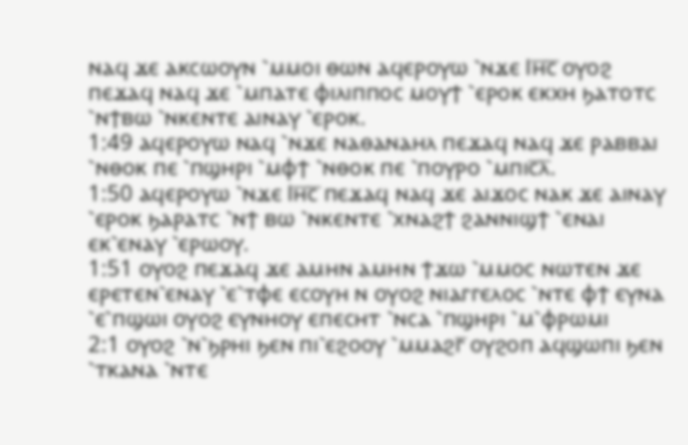ⲛⲁϥ ϫⲉ ⲁⲕⲥⲱⲟⲩⲛ ⳿ⲙⲙⲟⲓ ⲑⲱⲛ ⲁϥⲉⲣⲟⲩⲱ ⳿ⲛϫⲉ Ⲓⲏ̅ⲥ̅ ⲟⲩⲟϩ ⲡⲉϫⲁϥ ⲛⲁϥ ϫⲉ ⳿ⲙⲡⲁⲧⲉ ⲫⲓⲗⲓⲡⲡⲟⲥ ⲙⲟⲩϯ ⳿ⲉⲣⲟⲕ ⲉⲕⲭⲏ ϧⲁⲧⲟⲧⲥ ⳿ⲛϯⲃⲱ ⳿ⲛⲕⲉⲛⲧⲉ ⲁⲓⲛⲁⲩ ⳿ⲉⲣⲟⲕ.
1:49 ⲁϥⲉⲣⲟⲩⲱ ⲛⲁϥ ⳿ⲛϫⲉ ⲛⲁⲑⲁⲛⲁⲏⲗ ⲡⲉϫⲁϥ ⲛⲁϥ ϫⲉ ⲣⲁⲃⲃⲁⲓ ⳿ⲛⲑⲟⲕ ⲡⲉ ⳿ⲡϣⲏⲣⲓ ⳿ⲙⲫϯ ⳿ⲛⲑⲟⲕ ⲡⲉ ⳿ⲡⲟⲩⲣⲟ ⳿ⲙⲡⲓⲥ̅ⲗ̅.
1:50 ⲁϥⲉⲣⲟⲩⲱ ⳿ⲛϫⲉ Ⲓⲏ̅ⲥ̅ ⲡⲉϫⲁϥ ⲛⲁϥ ϫⲉ ⲁⲓϫⲟⲥ ⲛⲁⲕ ϫⲉ ⲁⲓⲛⲁⲩ ⳿ⲉⲣⲟⲕ ϧⲁⲣⲁⲧⲥ ⳿ⲛϯ ⲃⲱ ⳿ⲛⲕⲉⲛⲧⲉ ⳿ⲭⲛⲁϩϯ ϩⲁⲛⲛⲓϣϯ ⳿ⲉⲛⲁⲓ ⲉⲕ⳿ⲉⲛⲁⲩ ⳿ⲉⲣⲱⲟⲩ.
1:51 ⲟⲩⲟϩ ⲡⲉϫⲁϥ ϫⲉ ⲁⲙⲏⲛ ⲁⲙⲏⲛ ϯϫⲱ ⳿ⲙⲙⲟⲥ ⲛⲱⲧⲉⲛ ϫⲉ ⲉⲣⲉⲧⲉⲛ⳿ⲉⲛⲁⲩ ⳿ⲉ⳿ⲧⲫⲉ ⲉⲥⲟⲩⲏ ⲛ ⲟⲩⲟϩ ⲛⲓⲁⲅⲅⲉⲗⲟⲥ ⳿ⲛⲧⲉ ⲫϯ ⲉⲩⲛⲁ ⳿ⲉ⳿ⲡϣⲱⲓ ⲟⲩⲟϩ ⲉⲩⲛⲏⲟⲩ ⲉⲡⲉⲥⲏⲧ ⳿ⲛⲥⲁ ⳿ⲡϣⲏⲣⲓ ⳿ⲙ⳿ⲫⲣⲱⲙⲓ
2:1 ⲟⲩⲟϩ ⳿ⲛ⳿ϧⲣⲏⲓ ϧⲉⲛ ⲡⲓ⳿ⲉϩⲟⲟⲩ ⳿ⲙⲙⲁϩⲅ̅ ⲟⲩϩⲟⲡ ⲁϥϣⲱⲡⲓ ϧⲉⲛ ⳿ⲧⲕⲁⲛⲁ ⳿ⲛⲧⲉ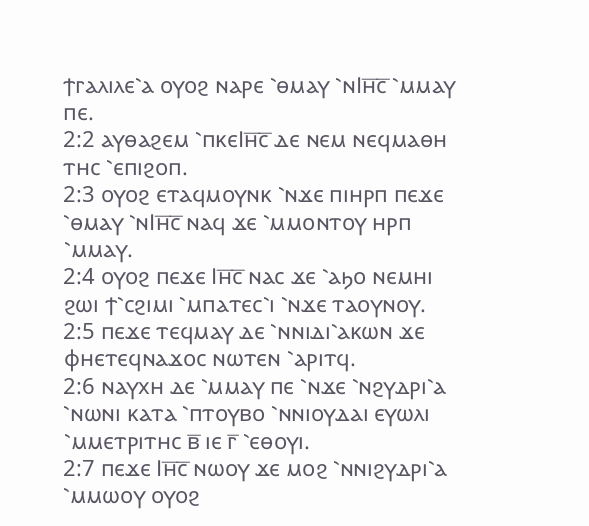ϯⲅⲁⲗⲓⲗⲉ⳿ⲁ ⲟⲩⲟϩ ⲛⲁⲣⲉ ⳿ⲑⲙⲁⲩ ⳿ⲛⲒⲏ̅ⲥ̅ ⳿ⲙⲙⲁⲩ ⲡⲉ.
2:2 ⲁⲩⲑⲁϩⲉⲙ ⳿ⲡⲕⲉⲒⲏ̅ⲥ̅ ⲇⲉ ⲛⲉⲙ ⲛⲉϥⲙⲁⲑⲏ ⲧⲏⲥ ⳿ⲉⲡⲓϩⲟⲡ.
2:3 ⲟⲩⲟϩ ⲉⲧⲁϥⲙⲟⲩⲛⲕ ⳿ⲛϫⲉ ⲡⲓⲏⲣⲡ ⲡⲉϫⲉ ⳿ⲑⲙⲁⲩ ⳿ⲛⲒⲏ̅ⲥ̅ ⲛⲁϥ ϫⲉ ⳿ⲙⲙⲟⲛⲧⲟⲩ ⲏⲣⲡ ⳿ⲙⲙⲁⲩ.
2:4 ⲟⲩⲟϩ ⲡⲉϫⲉ Ⲓⲏ̅ⲥ̅ ⲛⲁⲥ ϫⲉ ⳿ⲁϧⲟ ⲛⲉⲙⲏⲓ ϩⲱⲓ ϯ⳿ⲥϩⲓⲙⲓ ⳿ⲙⲡⲁⲧⲉⲥ⳿ⲓ ⳿ⲛϫⲉ ⲧⲁⲟⲩⲛⲟⲩ.
2:5 ⲡⲉϫⲉ ⲧⲉϥⲙⲁⲩ ⲇⲉ ⳿ⲛⲛⲓⲇⲓ⳿ⲁⲕⲱⲛ ϫⲉ ⲫⲏⲉⲧⲉϥⲛⲁϫⲟⲥ ⲛⲱⲧⲉⲛ ⳿ⲁⲣⲓⲧϥ.
2:6 ⲛⲁⲩⲭⲏ ⲇⲉ ⳿ⲙⲙⲁⲩ ⲡⲉ ⳿ⲛϫⲉ ⳿ⲛϩⲩⲇⲣⲓ⳿ⲁ ⳿ⲛⲱⲛⲓ ⲕⲁⲧⲁ ⳿ⲡⲧⲟⲩⲃⲟ ⳿ⲛⲛⲓⲟⲩⲇⲁⲓ ⲉⲩⲱⲗⲓ ⳿ⲙⲙⲉⲧⲣⲓⲧⲏⲥ ⲃ̅ ⲓⲉ ⲅ̅ ⳿ⲉⲑⲟⲩⲓ.
2:7 ⲡⲉϫⲉ Ⲓⲏ̅ⲥ̅ ⲛⲱⲟⲩ ϫⲉ ⲙⲟϩ ⳿ⲛⲛⲓϩⲩⲇⲣⲓ⳿ⲁ ⳿ⲙⲙⲱⲟⲩ ⲟⲩⲟϩ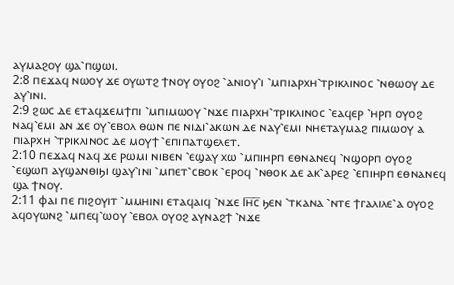ⲁⲩⲙⲁϩⲟⲩ ϣⲁ⳿ⲡϣⲱⲓ.
2:8 ⲡⲉϫⲁϥ ⲛⲱⲟⲩ ϫⲉ ⲟⲩⲱⲧϩ ϯⲛⲟⲩ ⲟⲩⲟϩ ⳿ⲁⲛⲓⲟⲩ⳿ⲓ ⳿ⲙⲡⲓⲁⲣⲭⲏ⳿ⲧⲣⲓⲕⲗⲓⲛⲟⲥ ⳿ⲛⲑⲱⲟⲩ ⲇⲉ ⲁⲩ⳿ⲓⲛⲓ.
2:9 ϩⲱⲥ ⲇⲉ ⲉⲧⲁϥϫⲉⲙϯⲡⲓ ⳿ⲙⲡⲓⲙⲱⲟⲩ ⳿ⲛϫⲉ ⲡⲓⲁⲣⲭⲏ⳿ⲧⲣⲓⲕⲗⲓⲛⲟⲥ ⳿ⲉⲁϥⲉⲣ ⳿ⲏⲣⲡ ⲟⲩⲟϩ ⲛⲁϥ⳿ⲉⲙⲓ ⲁⲛ ϫⲉ ⲟⲩ⳿ⲉⲃⲟⲗ ⲑⲱⲛ ⲡⲉ ⲛⲓⲇⲓ⳿ⲁⲕⲱⲛ ⲇⲉ ⲛⲁⲩ⳿ⲉⲙⲓ ⲛⲏⲉⲧⲁⲩⲙⲁϩ ⲡⲓⲙⲱⲟⲩ ⲁ ⲡⲓⲁⲣⲭⲏ ⳿ⲧⲣⲓⲕⲗⲓⲛⲟⲥ ⲇⲉ ⲙⲟⲩϯ ⳿ⲉⲡⲓⲡⲁⲧϣⲉⲗⲉⲧ.
2:10 ⲡⲉϫⲁϥ ⲛⲁϥ ϫⲉ ⲣⲱⲙⲓ ⲛⲓⲃⲉⲛ ⳿ⲉϣⲁⲩ ⲭⲱ ⳿ⲙⲡⲓⲏⲣⲡ ⲉⲑⲛⲁⲛⲉϥ ⳿ⲛϣⲟⲣⲡ ⲟⲩⲟϩ ⳿ⲉϣⲱⲡ ⲁⲩϣⲁⲛⲑⲓϧⲓ ϣⲁⲩ⳿ⲓⲛⲓ ⳿ⲙⲡⲉⲧ⳿ⲥⲃⲟⲕ ⳿ⲉⲣⲟϥ ⳿ⲛⲑⲟⲕ ⲇⲉ ⲁⲕ⳿ⲁⲣⲉϩ ⳿ⲉⲡⲓⲏⲣⲡ ⲉⲑⲛⲁⲛⲉϥ ϣⲁ ϯⲛⲟⲩ.
2:11 ⲫⲁⲓ ⲡⲉ ⲡⲓϩⲟⲩⲓⲧ ⳿ⲙⲙⲏⲓⲛⲓ ⲉⲧⲁϥⲁⲓϥ ⳿ⲛϫⲉ Ⲓⲏ̅ⲥ̅ ϧⲉⲛ ⳿ⲧⲕⲁⲛⲁ ⳿ⲛⲧⲉ ϯⲅⲁⲗⲓⲗⲉ⳿ⲁ ⲟⲩⲟϩ ⲁϥⲟⲩⲱⲛϩ ⳿ⲙⲡⲉϥ⳿ⲱⲟⲩ ⳿ⲉⲃⲟⲗ ⲟⲩⲟϩ ⲁⲩⲛⲁϩϯ ⳿ⲛϫⲉ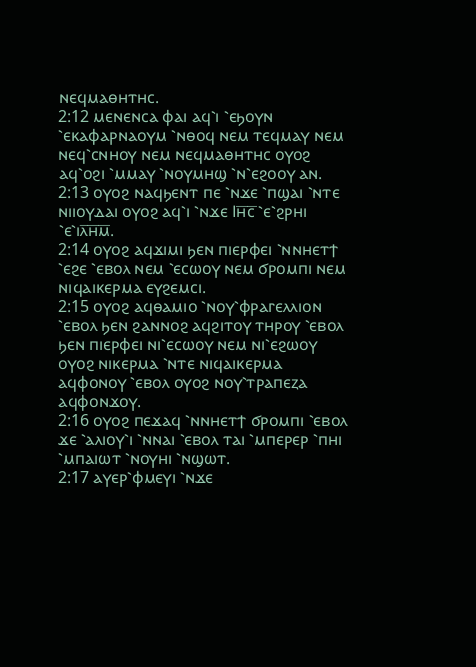ⲛⲉϥⲙⲁⲑⲏⲧⲏⲥ.
2:12 ⲙⲉⲛⲉⲛⲥⲁ ⲫⲁⲓ ⲁϥ⳿ⲓ ⳿ⲉϧⲟⲩⲛ ⳿ⲉⲕⲁⲫⲁⲣⲛⲁⲟⲩⲙ ⳿ⲛⲑⲟϥ ⲛⲉⲙ ⲧⲉϥⲙⲁⲩ ⲛⲉⲙ ⲛⲉϥ⳿ⲥⲛⲏⲟⲩ ⲛⲉⲙ ⲛⲉϥⲙⲁⲑⲏⲧⲏⲥ ⲟⲩⲟϩ ⲁϥ⳿ⲟϩⲓ ⳿ⲙⲙⲁⲩ ⳿ⲛⲟⲩⲙⲏϣ ⳿ⲛ⳿ⲉϩⲟⲟⲩ ⲁⲛ.
2:13 ⲟⲩⲟϩ ⲛⲁϥϧⲉⲛⲧ ⲡⲉ ⳿ⲛϫⲉ ⳿ⲡϣⲁⲓ ⳿ⲛⲧⲉ ⲛⲓⲓⲟⲩⲇⲁⲓ ⲟⲩⲟϩ ⲁϥ⳿ⲓ ⳿ⲛϫⲉ Ⲓⲏ̅ⲥ̅ ⳿ⲉ⳿ϩⲣⲏⲓ ⳿ⲉ⳿ⲓⲗ̅ⲏ̅ⲙ̅.
2:14 ⲟⲩⲟϩ ⲁϥϫⲓⲙⲓ ϧⲉⲛ ⲡⲓⲉⲣⲫⲉⲓ ⳿ⲛⲛⲏⲉⲧϯ ⳿ⲉϩⲉ ⳿ⲉⲃⲟⲗ ⲛⲉⲙ ⳿ⲉⲥⲱⲟⲩ ⲛⲉⲙ ϭⲣⲟⲙⲡⲓ ⲛⲉⲙ ⲛⲓϥⲁⲓⲕⲉⲣⲙⲁ ⲉⲩϩⲉⲙⲥⲓ.
2:15 ⲟⲩⲟϩ ⲁϥⲑⲁⲙⲓⲟ ⳿ⲛⲟⲩ⳿ⲫⲣⲁⲅⲉⲗⲗⲓⲟⲛ ⳿ⲉⲃⲟⲗ ϧⲉⲛ ϩⲁⲛⲛⲟϩ ⲁϥϩⲓⲧⲟⲩ ⲧⲏⲣⲟⲩ ⳿ⲉⲃⲟⲗ ϧⲉⲛ ⲡⲓⲉⲣⲫⲉⲓ ⲛⲓ⳿ⲉⲥⲱⲟⲩ ⲛⲉⲙ ⲛⲓ⳿ⲉϩⲱⲟⲩ ⲟⲩⲟϩ ⲛⲓⲕⲉⲣⲙⲁ ⳿ⲛⲧⲉ ⲛⲓϥⲁⲓⲕⲉⲣⲙⲁ ⲁϥⲫⲟⲛⲟⲩ ⳿ⲉⲃⲟⲗ ⲟⲩⲟϩ ⲛⲟⲩ⳿ⲧⲣⲁⲡⲉⲍⲁ ⲁϥⲫⲟⲛϫⲟⲩ.
2:16 ⲟⲩⲟϩ ⲡⲉϫⲁϥ ⳿ⲛⲛⲏⲉⲧϯ ϭⲣⲟⲙⲡⲓ ⳿ⲉⲃⲟⲗ ϫⲉ ⳿ⲁⲗⲓⲟⲩ⳿ⲓ ⳿ⲛⲛⲁⲓ ⳿ⲉⲃⲟⲗ ⲧⲁⲓ ⳿ⲙⲡⲉⲣⲉⲣ ⳿ⲡⲏⲓ ⳿ⲙⲡⲁⲓⲱⲧ ⳿ⲛⲟⲩⲏⲓ ⳿ⲛϣⲱⲧ.
2:17 ⲁⲩⲉⲣ⳿ⲫⲙⲉⲩⲓ ⳿ⲛϫⲉ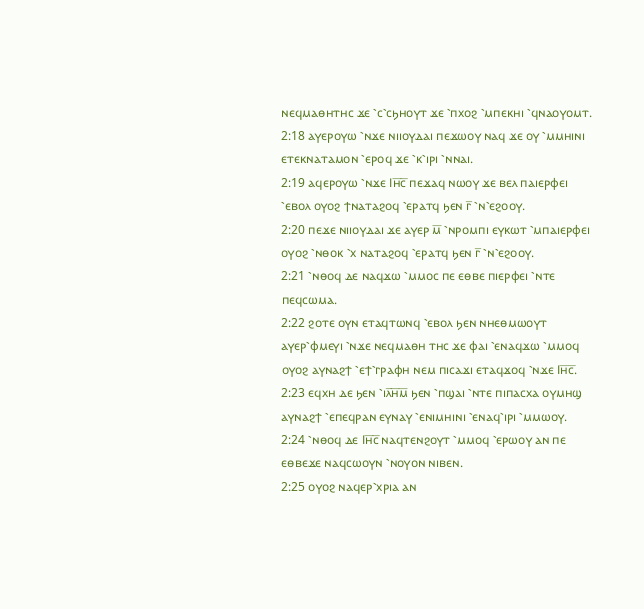ⲛⲉϥⲙⲁⲑⲏⲧⲏⲥ ϫⲉ ⳿ⲥ⳿ⲥϧⲏⲟⲩⲧ ϫⲉ ⳿ⲡⲭⲟϩ ⳿ⲙⲡⲉⲕⲏⲓ ⳿ϥⲛⲁⲟⲩⲟⲙⲧ.
2:18 ⲁⲩⲉⲣⲟⲩⲱ ⳿ⲛϫⲉ ⲛⲓⲓⲟⲩⲇⲁⲓ ⲡⲉϫⲱⲟⲩ ⲛⲁϥ ϫⲉ ⲟⲩ ⳿ⲙⲙⲏⲓⲛⲓ ⲉⲧⲉⲕⲛⲁⲧⲁⲙⲟⲛ ⳿ⲉⲣⲟϥ ϫⲉ ⳿ⲕ⳿ⲓⲣⲓ ⳿ⲛⲛⲁⲓ.
2:19 ⲁϥⲉⲣⲟⲩⲱ ⳿ⲛϫⲉ Ⲓⲏ̅ⲥ̅ ⲡⲉϫⲁϥ ⲛⲱⲟⲩ ϫⲉ ⲃⲉⲗ ⲡⲁⲓⲉⲣⲫⲉⲓ ⳿ⲉⲃⲟⲗ ⲟⲩⲟϩ ϯⲛⲁⲧⲁϩⲟϥ ⳿ⲉⲣⲁⲧϥ ϧⲉⲛ ⲅ̅ ⳿ⲛ⳿ⲉϩⲟⲟⲩ.
2:20 ⲡⲉϫⲉ ⲛⲓⲓⲟⲩⲇⲁⲓ ϫⲉ ⲁⲩⲉⲣ ⲙ̅ ⳿ⲛⲣⲟⲙⲡⲓ ⲉⲩⲕⲱⲧ ⳿ⲙⲡⲁⲓⲉⲣⲫⲉⲓ ⲟⲩⲟϩ ⳿ⲛⲑⲟⲕ ⳿ⲭ ⲛⲁⲧⲁϩⲟϥ ⳿ⲉⲣⲁⲧϥ ϧⲉⲛ ⲅ̅ ⳿ⲛ⳿ⲉϩⲟⲟⲩ.
2:21 ⳿ⲛⲑⲟϥ ⲇⲉ ⲛⲁϥϫⲱ ⳿ⲙⲙⲟⲥ ⲡⲉ ⲉⲑⲃⲉ ⲡⲓⲉⲣⲫⲉⲓ ⳿ⲛⲧⲉ ⲡⲉϥⲥⲱⲙⲁ.
2:22 ϩⲟⲧⲉ ⲟⲩⲛ ⲉⲧⲁϥⲧⲱⲛϥ ⳿ⲉⲃⲟⲗ ϧⲉⲛ ⲛⲏⲉⲑⲙⲱⲟⲩⲧ ⲁⲩⲉⲣ⳿ⲫⲙⲉⲩⲓ ⳿ⲛϫⲉ ⲛⲉϥⲙⲁⲑⲏ ⲧⲏⲥ ϫⲉ ⲫⲁⲓ ⳿ⲉⲛⲁϥϫⲱ ⳿ⲙⲙⲟϥ ⲟⲩⲟϩ ⲁⲩⲛⲁϩϯ ⳿ⲉϯ⳿ⲅⲣⲁⲫⲏ ⲛⲉⲙ ⲡⲓⲥⲁϫⲓ ⲉⲧⲁϥϫⲟϥ ⳿ⲛϫⲉ Ⲓⲏ̅ⲥ̅.
2:23 ⲉϥⲭⲏ ⲇⲉ ϧⲉⲛ ⳿ⲓⲗ̅ⲏ̅ⲙ̅ ϧⲉⲛ ⳿ⲡϣⲁⲓ ⳿ⲛⲧⲉ ⲡⲓⲡⲁⲥⲭⲁ ⲟⲩⲙⲏϣ ⲁⲩⲛⲁϩϯ ⳿ⲉⲡⲉϥⲣⲁⲛ ⲉⲩⲛⲁⲩ ⳿ⲉⲛⲓⲙⲏⲓⲛⲓ ⳿ⲉⲛⲁϥ⳿ⲓⲣⲓ ⳿ⲙⲙⲱⲟⲩ.
2:24 ⳿ⲛⲑⲟϥ ⲇⲉ Ⲓⲏ̅ⲥ̅ ⲛⲁϥⲧⲉⲛϩⲟⲩⲧ ⳿ⲙⲙⲟϥ ⳿ⲉⲣⲱⲟⲩ ⲁⲛ ⲡⲉ ⲉⲑⲃⲉϫⲉ ⲛⲁϥⲥⲱⲟⲩⲛ ⳿ⲛⲟⲩⲟⲛ ⲛⲓⲃⲉⲛ.
2:25 ⲟⲩⲟϩ ⲛⲁϥⲉⲣ⳿ⲭⲣⲓⲁ ⲁⲛ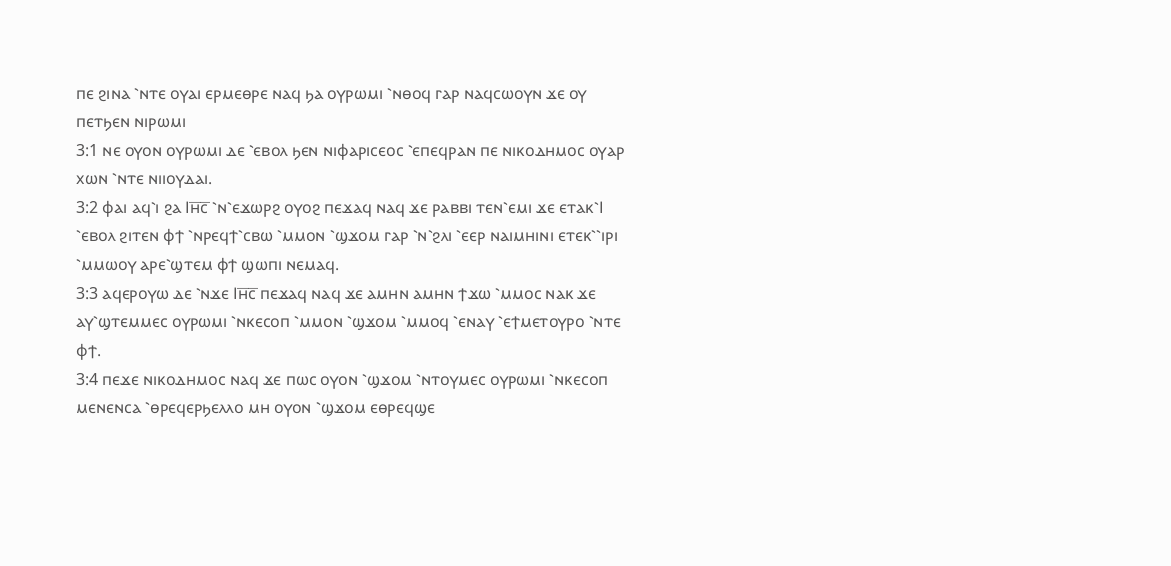ⲡⲉ ϩⲓⲛⲁ ⳿ⲛⲧⲉ ⲟⲩⲁⲓ ⲉⲣⲙⲉⲑⲣⲉ ⲛⲁϥ ϧⲁ ⲟⲩⲣⲱⲙⲓ ⳿ⲛⲑⲟϥ ⲅⲁⲣ ⲛⲁϥⲥⲱⲟⲩⲛ ϫⲉ ⲟⲩ ⲡⲉⲧϧⲉⲛ ⲛⲓⲣⲱⲙⲓ
3:1 ⲛⲉ ⲟⲩⲟⲛ ⲟⲩⲣⲱⲙⲓ ⲇⲉ ⳿ⲉⲃⲟⲗ ϧⲉⲛ ⲛⲓⲫⲁⲣⲓⲥⲉⲟⲥ ⳿ⲉⲡⲉϥⲣⲁⲛ ⲡⲉ ⲛⲓⲕⲟⲇⲏⲙⲟⲥ ⲟⲩⲁⲣ ⲭⲱⲛ ⳿ⲛⲧⲉ ⲛⲓⲓⲟⲩⲇⲁⲓ.
3:2 ⲫⲁⲓ ⲁϥ⳿ⲓ ϩⲁ Ⲓⲏ̅ⲥ̅ ⳿ⲛ⳿ⲉϫⲱⲣϩ ⲟⲩⲟϩ ⲡⲉϫⲁϥ ⲛⲁϥ ϫⲉ ⲣⲁⲃⲃⲓ ⲧⲉⲛ⳿ⲉⲙⲓ ϫⲉ ⲉⲧⲁⲕ⳿Ⲓ ⳿ⲉⲃⲟⲗ ϩⲓⲧⲉⲛ ⲫϯ ⳿ⲛⲣⲉϥϯ⳿ⲥⲃⲱ ⳿ⲙⲙⲟⲛ ⳿ϣϫⲟⲙ ⲅⲁⲣ ⳿ⲛ⳿ϩⲗⲓ ⳿ⲉⲉⲣ ⲛⲁⲓⲙⲏⲓⲛⲓ ⲉⲧⲉⲕ⳿⳿ⲓⲣⲓ ⳿ⲙⲙⲱⲟⲩ ⲁⲣⲉ⳿ϣⲧⲉⲙ ⲫϯ ϣⲱⲡⲓ ⲛⲉⲙⲁϥ.
3:3 ⲁϥⲉⲣⲟⲩⲱ ⲇⲉ ⳿ⲛϫⲉ Ⲓⲏ̅ⲥ̅ ⲡⲉϫⲁϥ ⲛⲁϥ ϫⲉ ⲁⲙⲏⲛ ⲁⲙⲏⲛ ϯϫⲱ ⳿ⲙⲙⲟⲥ ⲛⲁⲕ ϫⲉ ⲁⲩ⳿ϣⲧⲉⲙⲙⲉⲥ ⲟⲩⲣⲱⲙⲓ ⳿ⲛⲕⲉⲥⲟⲡ ⳿ⲙⲙⲟⲛ ⳿ϣϫⲟⲙ ⳿ⲙⲙⲟϥ ⳿ⲉⲛⲁⲩ ⳿ⲉϯⲙⲉⲧⲟⲩⲣⲟ ⳿ⲛⲧⲉ ⲫϯ.
3:4 ⲡⲉϫⲉ ⲛⲓⲕⲟⲇⲏⲙⲟⲥ ⲛⲁϥ ϫⲉ ⲡⲱⲥ ⲟⲩⲟⲛ ⳿ϣϫⲟⲙ ⳿ⲛⲧⲟⲩⲙⲉⲥ ⲟⲩⲣⲱⲙⲓ ⳿ⲛⲕⲉⲥⲟⲡ ⲙⲉⲛⲉⲛⲥⲁ ⳿ⲑⲣⲉϥⲉⲣϧⲉⲗⲗⲟ ⲙⲏ ⲟⲩⲟⲛ ⳿ϣϫⲟⲙ ⲉⲑⲣⲉϥϣⲉ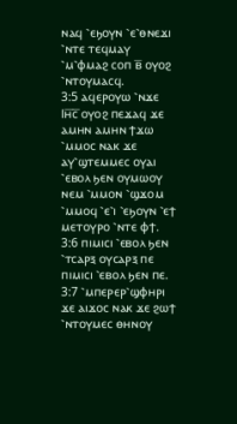ⲛⲁϥ ⳿ⲉϧⲟⲩⲛ ⳿ⲉ⳿ⲑⲛⲉϫⲓ ⳿ⲛⲧⲉ ⲧⲉϥⲙⲁⲩ ⳿ⲙ⳿ⲫⲙⲁϩ ⲥⲟⲡ ⲃ̅ ⲟⲩⲟϩ ⳿ⲛⲧⲟⲩⲙⲁⲥϥ.
3:5 ⲁϥⲉⲣⲟⲩⲱ ⳿ⲛϫⲉ Ⲓⲏ̅ⲥ̅ ⲟⲩⲟϩ ⲡⲉϫⲁϥ ϫⲉ ⲁⲙⲏⲛ ⲁⲙⲏⲛ ϯϫⲱ ⳿ⲙⲙⲟⲥ ⲛⲁⲕ ϫⲉ ⲁⲩ⳿ϣⲧⲉⲙⲙⲉⲥ ⲟⲩⲁⲓ ⳿ⲉⲃⲟⲗ ϧⲉⲛ ⲟⲩⲙⲱⲟⲩ ⲛⲉⲙ ⳿ⲙⲙⲟⲛ ⳿ϣϫⲟⲙ ⳿ⲙⲙⲟϥ ⳿ⲉ⳿ⲓ ⳿ⲉϧⲟⲩⲛ ⳿ⲉϯ ⲙⲉⲧⲟⲩⲣⲟ ⳿ⲛⲧⲉ ⲫϯ.
3:6 ⲡⲓⲙⲓⲥⲓ ⳿ⲉⲃⲟⲗ ϧⲉⲛ ⳿ⲧⲥⲁⲣⲝ ⲟⲩⲥⲁⲣⲝ ⲡⲉ ⲡⲓⲙⲓⲥⲓ ⳿ⲉⲃⲟⲗ ϧⲉⲛ ⲡⲉ.
3:7 ⳿ⲙⲡⲉⲣⲉⲣ⳿ϣⲫⲏⲣⲓ ϫⲉ ⲁⲓϫⲟⲥ ⲛⲁⲕ ϫⲉ ϩⲱϯ ⳿ⲛⲧⲟⲩⲙⲉⲥ ⲑⲏⲛⲟⲩ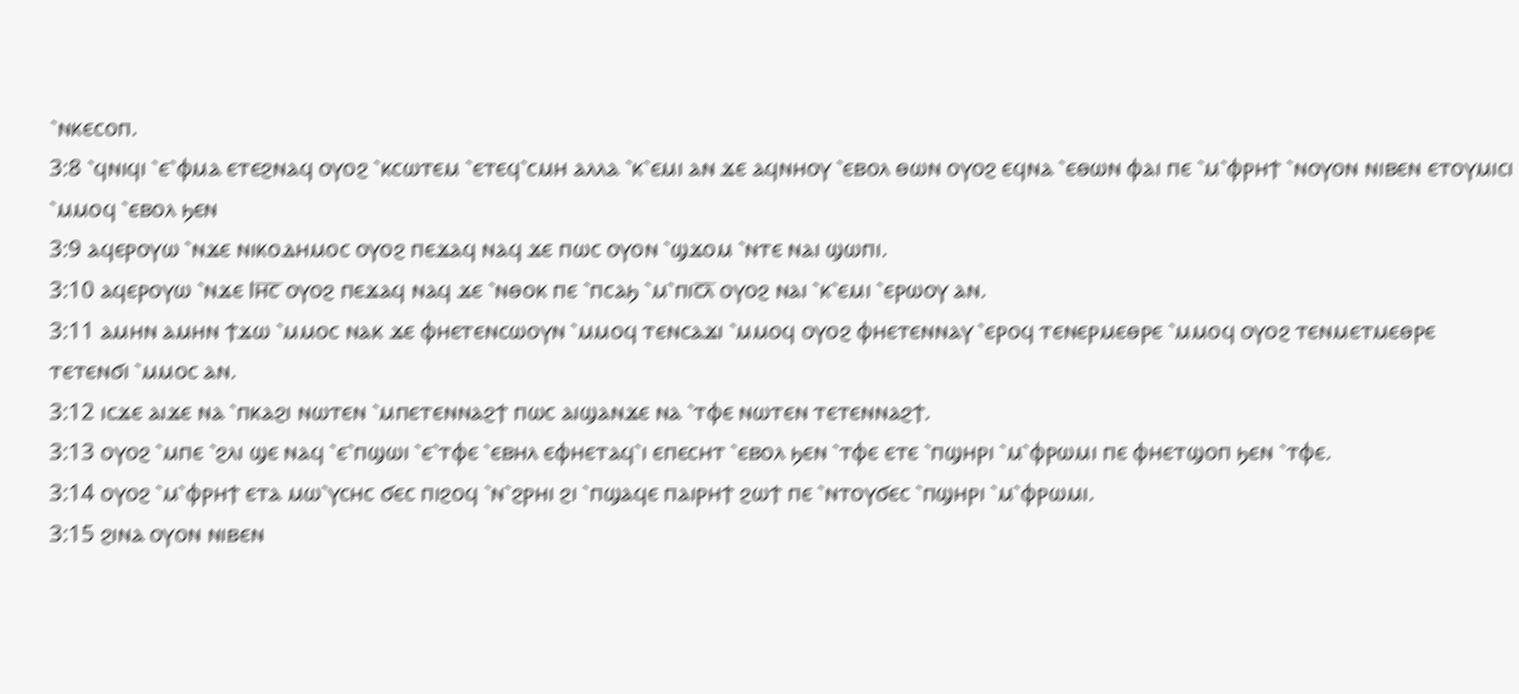⳿ⲛⲕⲉⲥⲟⲡ.
3:8 ⳿ϥⲛⲓϥⲓ ⳿ⲉ⳿ⲫⲙⲁ ⲉⲧⲉϩⲛⲁϥ ⲟⲩⲟϩ ⳿ⲕⲥⲱⲧⲉⲙ ⳿ⲉⲧⲉϥ⳿ⲥⲙⲏ ⲁⲗⲗⲁ ⳿ⲕ⳿ⲉⲙⲓ ⲁⲛ ϫⲉ ⲁϥⲛⲏⲟⲩ ⳿ⲉⲃⲟⲗ ⲑⲱⲛ ⲟⲩⲟϩ ⲉϥⲛⲁ ⳿ⲉⲑⲱⲛ ⲫⲁⲓ ⲡⲉ ⳿ⲙ⳿ⲫⲣⲏϯ ⳿ⲛⲟⲩⲟⲛ ⲛⲓⲃⲉⲛ ⲉⲧⲟⲩⲙⲓⲥⲓ ⳿ⲙⲙⲟϥ ⳿ⲉⲃⲟⲗ ϧⲉⲛ
3:9 ⲁϥⲉⲣⲟⲩⲱ ⳿ⲛϫⲉ ⲛⲓⲕⲟⲇⲏⲙⲟⲥ ⲟⲩⲟϩ ⲡⲉϫⲁϥ ⲛⲁϥ ϫⲉ ⲡⲱⲥ ⲟⲩⲟⲛ ⳿ϣϫⲟⲙ ⳿ⲛⲧⲉ ⲛⲁⲓ ϣⲱⲡⲓ.
3:10 ⲁϥⲉⲣⲟⲩⲱ ⳿ⲛϫⲉ Ⲓⲏ̅ⲥ̅ ⲟⲩⲟϩ ⲡⲉϫⲁϥ ⲛⲁϥ ϫⲉ ⳿ⲛⲑⲟⲕ ⲡⲉ ⳿ⲡⲥⲁϧ ⳿ⲙ⳿ⲡⲓⲥ̅ⲗ̅ ⲟⲩⲟϩ ⲛⲁⲓ ⳿ⲕ⳿ⲉⲙⲓ ⳿ⲉⲣⲱⲟⲩ ⲁⲛ.
3:11 ⲁⲙⲏⲛ ⲁⲙⲏⲛ ϯϫⲱ ⳿ⲙⲙⲟⲥ ⲛⲁⲕ ϫⲉ ⲫⲏⲉⲧⲉⲛⲥⲱⲟⲩⲛ ⳿ⲙⲙⲟϥ ⲧⲉⲛⲥⲁϫⲓ ⳿ⲙⲙⲟϥ ⲟⲩⲟϩ ⲫⲏⲉⲧⲉⲛⲛⲁⲩ ⳿ⲉⲣⲟϥ ⲧⲉⲛⲉⲣⲙⲉⲑⲣⲉ ⳿ⲙⲙⲟϥ ⲟⲩⲟϩ ⲧⲉⲛⲙⲉⲧⲙⲉⲑⲣⲉ ⲧⲉⲧⲉⲛϭⲓ ⳿ⲙⲙⲟⲥ ⲁⲛ.
3:12 ⲓⲥϫⲉ ⲁⲓϫⲉ ⲛⲁ ⳿ⲡⲕⲁϩⲓ ⲛⲱⲧⲉⲛ ⳿ⲙⲡⲉⲧⲉⲛⲛⲁϩϯ ⲡⲱⲥ ⲁⲓϣⲁⲛϫⲉ ⲛⲁ ⳿ⲧⲫⲉ ⲛⲱⲧⲉⲛ ⲧⲉⲧⲉⲛⲛⲁϩϯ.
3:13 ⲟⲩⲟϩ ⳿ⲙⲡⲉ ⳿ϩⲗⲓ ϣⲉ ⲛⲁϥ ⳿ⲉ⳿ⲡϣⲱⲓ ⳿ⲉ⳿ⲧⲫⲉ ⳿ⲉⲃⲏⲗ ⲉⲫⲏⲉⲧⲁϥ⳿ⲓ ⲉⲡⲉⲥⲏⲧ ⳿ⲉⲃⲟⲗ ϧⲉⲛ ⳿ⲧⲫⲉ ⲉⲧⲉ ⳿ⲡϣⲏⲣⲓ ⳿ⲙ⳿ⲫⲣⲱⲙⲓ ⲡⲉ ⲫⲏⲉⲧϣⲟⲡ ϧⲉⲛ ⳿ⲧⲫⲉ.
3:14 ⲟⲩⲟϩ ⳿ⲙ⳿ⲫⲣⲏϯ ⲉⲧⲁ ⲙⲱ⳿ⲩⲥⲏⲥ ϭⲉⲥ ⲡⲓϩⲟϥ ⳿ⲛ⳿ϩⲣⲏⲓ ϩⲓ ⳿ⲡϣⲁϥⲉ ⲡⲁⲓⲣⲏϯ ϩⲱϯ ⲡⲉ ⳿ⲛⲧⲟⲩϭⲉⲥ ⳿ⲡϣⲏⲣⲓ ⳿ⲙ⳿ⲫⲣⲱⲙⲓ.
3:15 ϩⲓⲛⲁ ⲟⲩⲟⲛ ⲛⲓⲃⲉⲛ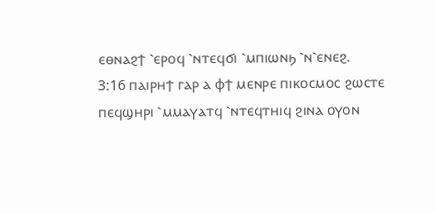ⲉⲑⲛⲁϩϯ ⳿ⲉⲣⲟϥ ⳿ⲛⲧⲉϥϭⲓ ⳿ⲙⲡⲓⲱⲛϧ ⳿ⲛ⳿ⲉⲛⲉϩ.
3:16 ⲡⲁⲓⲣⲏϯ ⲅⲁⲣ ⲁ ⲫϯ ⲙⲉⲛⲣⲉ ⲡⲓⲕⲟⲥⲙⲟⲥ ϩⲱⲥⲧⲉ ⲡⲉϥϣⲏⲣⲓ ⳿ⲙⲙⲁⲩⲁⲧϥ ⳿ⲛⲧⲉϥⲧⲏⲓϥ ϩⲓⲛⲁ ⲟⲩⲟⲛ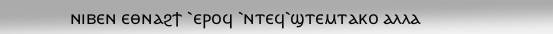ⲛⲓⲃⲉⲛ ⲉⲑⲛⲁϩϯ ⳿ⲉⲣⲟϥ ⳿ⲛⲧⲉϥ⳿ϣⲧⲉⲙⲧⲁⲕⲟ ⲁⲗⲗⲁ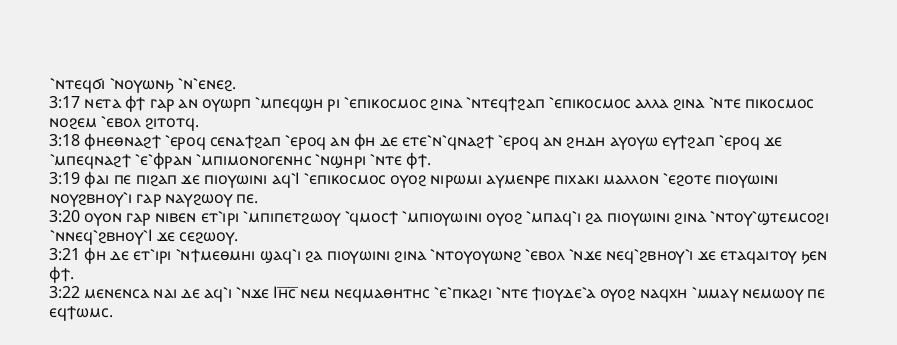⳿ⲛⲧⲉϥϭⲓ ⳿ⲛⲟⲩⲱⲛϧ ⳿ⲛ⳿ⲉⲛⲉϩ.
3:17 ⲛⲉⲧⲁ ⲫϯ ⲅⲁⲣ ⲁⲛ ⲟⲩⲱⲣⲡ ⳿ⲙⲡⲉϥϣⲏ ⲣⲓ ⳿ⲉⲡⲓⲕⲟⲥⲙⲟⲥ ϩⲓⲛⲁ ⳿ⲛⲧⲉϥϯϩⲁⲡ ⳿ⲉⲡⲓⲕⲟⲥⲙⲟⲥ ⲁⲗⲗⲁ ϩⲓⲛⲁ ⳿ⲛⲧⲉ ⲡⲓⲕⲟⲥⲙⲟⲥ ⲛⲟϩⲉⲙ ⳿ⲉⲃⲟⲗ ϩⲓⲧⲟⲧϥ.
3:18 ⲫⲏⲉⲑⲛⲁϩϯ ⳿ⲉⲣⲟϥ ⲥⲉⲛⲁϯϩⲁⲡ ⳿ⲉⲣⲟϥ ⲁⲛ ⲫⲏ ⲇⲉ ⲉⲧⲉ⳿ⲛ⳿ϥⲛⲁϩϯ ⳿ⲉⲣⲟϥ ⲁⲛ ϩⲏⲇⲏ ⲁⲩⲟⲩⲱ ⲉⲩϯϩⲁⲡ ⳿ⲉⲣⲟϥ ϫⲉ ⳿ⲙⲡⲉϥⲛⲁϩϯ ⳿ⲉ⳿ⲫⲣⲁⲛ ⳿ⲙⲡⲓⲙⲟⲛⲟⲅⲉⲛⲏⲥ ⳿ⲛϣⲏⲣⲓ ⳿ⲛⲧⲉ ⲫϯ.
3:19 ⲫⲁⲓ ⲡⲉ ⲡⲓϩⲁⲡ ϫⲉ ⲡⲓⲟⲩⲱⲓⲛⲓ ⲁϥ⳿Ⲓ ⳿ⲉⲡⲓⲕⲟⲥⲙⲟⲥ ⲟⲩⲟϩ ⲛⲓⲣⲱⲙⲓ ⲁⲩⲙⲉⲛⲣⲉ ⲡⲓⲭⲁⲕⲓ ⲙⲁⲗⲗⲟⲛ ⳿ⲉϩⲟⲧⲉ ⲡⲓⲟⲩⲱⲓⲛⲓ ⲛⲟⲩϩⲃⲏⲟⲩ⳿ⲓ ⲅⲁⲣ ⲛⲁⲩϩⲱⲟⲩ ⲡⲉ.
3:20 ⲟⲩⲟⲛ ⲅⲁⲣ ⲛⲓⲃⲉⲛ ⲉⲧ⳿ⲓⲣⲓ ⳿ⲙⲡⲓⲡⲉⲧϩⲱⲟⲩ ⳿ϥⲙⲟⲥϯ ⳿ⲙⲡⲓⲟⲩⲱⲓⲛⲓ ⲟⲩⲟϩ ⳿ⲙⲡⲁϥ⳿ⲓ ϩⲁ ⲡⲓⲟⲩⲱⲓⲛⲓ ϩⲓⲛⲁ ⳿ⲛⲧⲟⲩ⳿ϣⲧⲉⲙⲥⲟϩⲓ ⳿ⲛⲛⲉϥ⳿ϩⲃⲏⲟⲩ⳿Ⲓ ϫⲉ ⲥⲉϩⲱⲟⲩ.
3:21 ⲫⲏ ⲇⲉ ⲉⲧ⳿ⲓⲣⲓ ⳿ⲛϯⲙⲉⲑⲙⲏⲓ ϣⲁϥ⳿ⲓ ϩⲁ ⲡⲓⲟⲩⲱⲓⲛⲓ ϩⲓⲛⲁ ⳿ⲛⲧⲟⲩⲟⲩⲱⲛϩ ⳿ⲉⲃⲟⲗ ⳿ⲛϫⲉ ⲛⲉϥ⳿ϩⲃⲏⲟⲩ⳿ⲓ ϫⲉ ⲉⲧⲁϥⲁⲓⲧⲟⲩ ϧⲉⲛ ⲫϯ.
3:22 ⲙⲉⲛⲉⲛⲥⲁ ⲛⲁⲓ ⲇⲉ ⲁϥ⳿ⲓ ⳿ⲛϫⲉ Ⲓⲏ̅ⲥ̅ ⲛⲉⲙ ⲛⲉϥⲙⲁⲑⲏⲧⲏⲥ ⳿ⲉ⳿ⲡⲕⲁϩⲓ ⳿ⲛⲧⲉ ϯⲓⲟⲩⲇⲉ⳿ⲁ ⲟⲩⲟϩ ⲛⲁϥⲭⲏ ⳿ⲙⲙⲁⲩ ⲛⲉⲙⲱⲟⲩ ⲡⲉ ⲉϥϯⲱⲙⲥ.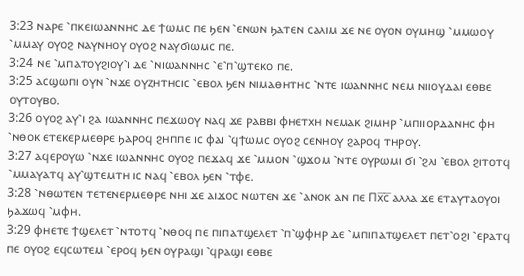3:23 ⲛⲁⲣⲉ ⳿ⲡⲕⲉⲓⲱⲁⲛⲛⲏⲥ ⲇⲉ ϯⲱⲙⲥ ⲡⲉ ϧⲉⲛ ⳿ⲉⲛⲱⲛ ϧⲁⲧⲉⲛ ⲥⲁⲗⲓⲙ ϫⲉ ⲛⲉ ⲟⲩⲟⲛ ⲟⲩⲙⲏϣ ⳿ⲙⲙⲱⲟⲩ ⳿ⲙⲙⲁⲩ ⲟⲩⲟϩ ⲛⲁⲩⲛⲏⲟⲩ ⲟⲩⲟϩ ⲛⲁⲩϭⲓⲱⲙⲥ ⲡⲉ.
3:24 ⲛⲉ ⳿ⲙⲡⲁⲧⲟⲩϩⲓⲟⲩ⳿ⲓ ⲇⲉ ⳿ⲛⲓⲱⲁⲛⲛⲏⲥ ⳿ⲉ⳿ⲡ⳿ϣⲧⲉⲕⲟ ⲡⲉ.
3:25 ⲁⲥϣⲱⲡⲓ ⲟⲩⲛ ⳿ⲛϫⲉ ⲟⲩⲍⲏⲧⲏⲥⲓⲥ ⳿ⲉⲃⲟⲗ ϧⲉⲛ ⲛⲓⲙⲁⲑⲏⲧⲏⲥ ⳿ⲛⲧⲉ ⲓⲱⲁⲛⲛⲏⲥ ⲛⲉⲙ ⲛⲓⲓⲟⲩⲇⲁⲓ ⲉⲑⲃⲉ ⲟⲩⲧⲟⲩⲃⲟ.
3:26 ⲟⲩⲟϩ ⲁⲩ⳿ⲓ ϩⲁ ⲓⲱⲁⲛⲛⲏⲥ ⲡⲉϫⲱⲟⲩ ⲛⲁϥ ϫⲉ ⲣⲁⲃⲃⲓ ⲫⲏⲉⲧⲭⲏ ⲛⲉⲙⲁⲕ ϩⲓⲙⲏⲣ ⳿ⲙⲡⲓⲓⲟⲣⲇⲁⲛⲏⲥ ⲫⲏ ⳿ⲛⲑⲟⲕ ⲉⲧⲉⲕⲉⲣⲙⲉⲑⲣⲉ ϧⲁⲣⲟϥ ϩⲏⲡⲡⲉ ⲓⲥ ⲫⲁⲓ ⳿ϥϯⲱⲙⲥ ⲟⲩⲟϩ ⲥⲉⲛⲏⲟⲩ ϩⲁⲣⲟϥ ⲧⲏⲣⲟⲩ.
3:27 ⲁϥⲉⲣⲟⲩⲱ ⳿ⲛϫⲉ ⲓⲱⲁⲛⲛⲏⲥ ⲟⲩⲟϩ ⲡⲉϫⲁϥ ϫⲉ ⳿ⲙⲙⲟⲛ ⳿ϣϫⲟⲙ ⳿ⲛⲧⲉ ⲟⲩⲣⲱⲙⲓ ϭⲓ ⳿ϩⲗⲓ ⳿ⲉⲃⲟⲗ ϩⲓⲧⲟⲧϥ ⳿ⲙⲙⲁⲩⲁⲧϥ ⲁⲩ⳿ϣⲧⲉⲙⲧⲏ ⲓⲥ ⲛⲁϥ ⳿ⲉⲃⲟⲗ ϧⲉⲛ ⳿ⲧⲫⲉ.
3:28 ⳿ⲛⲑⲱⲧⲉⲛ ⲧⲉⲧⲉⲛⲉⲣⲙⲉⲑⲣⲉ ⲛⲏⲓ ϫⲉ ⲁⲓϫⲟⲥ ⲛⲱⲧⲉⲛ ϫⲉ ⳿ⲁⲛⲟⲕ ⲁⲛ ⲡⲉ Ⲡⲭ̅ⲥ̅ ⲁⲗⲗⲁ ϫⲉ ⲉⲧⲁⲩⲧⲁⲟⲩⲟⲓ ϧⲁϫⲱϥ ⳿ⲙⲫⲏ.
3:29 ⲫⲏⲉⲧⲉ ϯϣⲉⲗⲉⲧ ⳿ⲛⲧⲟⲧϥ ⳿ⲛⲑⲟϥ ⲡⲉ ⲡⲓⲡⲁⲧϣⲉⲗⲉⲧ ⳿ⲡ⳿ϣⲫⲏⲣ ⲇⲉ ⳿ⲙⲡⲓⲡⲁⲧϣⲉⲗⲉⲧ ⲡⲉⲧ⳿ⲟϩⲓ ⳿ⲉⲣⲁⲧϥ ⲡⲉ ⲟⲩⲟϩ ⲉϥⲥⲱⲧⲉⲙ ⳿ⲉⲣⲟϥ ϧⲉⲛ ⲟⲩⲣⲁϣⲓ ⳿ϥⲣⲁϣⲓ ⲉⲑⲃⲉ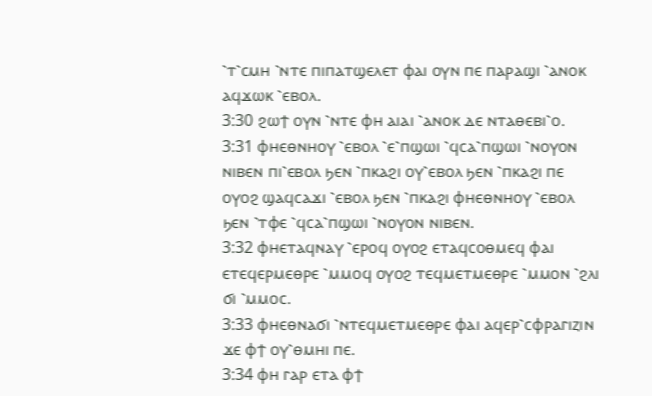⳿ⲧ⳿ⲥⲙⲏ ⳿ⲛⲧⲉ ⲡⲓⲡⲁⲧϣⲉⲗⲉⲧ ⲫⲁⲓ ⲟⲩⲛ ⲡⲉ ⲡⲁⲣⲁϣⲓ ⳿ⲁⲛⲟⲕ ⲁϥϫⲱⲕ ⳿ⲉⲃⲟⲗ.
3:30 ϩⲱϯ ⲟⲩⲛ ⳿ⲛⲧⲉ ⲫⲏ ⲁⲓⲁⲓ ⳿ⲁⲛⲟⲕ ⲇⲉ ⲛⲧⲁⲑⲉⲃⲓ⳿ⲟ.
3:31 ⲫⲏⲉⲑⲛⲏⲟⲩ ⳿ⲉⲃⲟⲗ ⳿ⲉ⳿ⲡϣⲱⲓ ⳿ϥⲥⲁ⳿ⲡϣⲱⲓ ⳿ⲛⲟⲩⲟⲛ ⲛⲓⲃⲉⲛ ⲡⲓ⳿ⲉⲃⲟⲗ ϧⲉⲛ ⳿ⲡⲕⲁϩⲓ ⲟⲩ⳿ⲉⲃⲟⲗ ϧⲉⲛ ⳿ⲡⲕⲁϩⲓ ⲡⲉ ⲟⲩⲟϩ ϣⲁϥⲥⲁϫⲓ ⳿ⲉⲃⲟⲗ ϧⲉⲛ ⳿ⲡⲕⲁϩⲓ ⲫⲏⲉⲑⲛⲏⲟⲩ ⳿ⲉⲃⲟⲗ ϧⲉⲛ ⳿ⲧⲫⲉ ⳿ϥⲥⲁ⳿ⲡϣⲱⲓ ⳿ⲛⲟⲩⲟⲛ ⲛⲓⲃⲉⲛ.
3:32 ⲫⲏⲉⲧⲁϥⲛⲁⲩ ⳿ⲉⲣⲟϥ ⲟⲩⲟϩ ⲉⲧⲁϥⲥⲟⲑⲙⲉϥ ⲫⲁⲓ ⲉⲧⲉϥⲉⲣⲙⲉⲑⲣⲉ ⳿ⲙⲙⲟϥ ⲟⲩⲟϩ ⲧⲉϥⲙⲉⲧⲙⲉⲑⲣⲉ ⳿ⲙⲙⲟⲛ ⳿ϩⲗⲓ ϭⲓ ⳿ⲙⲙⲟⲥ.
3:33 ⲫⲏⲉⲑⲛⲁϭⲓ ⳿ⲛⲧⲉϥⲙⲉⲧⲙⲉⲑⲣⲉ ⲫⲁⲓ ⲁϥⲉⲣ⳿ⲥⲫⲣⲁⲅⲓⲍⲓⲛ ϫⲉ ⲫϯ ⲟⲩ⳿ⲑⲙⲏⲓ ⲡⲉ.
3:34 ⲫⲏ ⲅⲁⲣ ⲉⲧⲁ ⲫϯ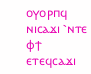ⲟⲩⲟⲣⲡϥ ⲛⲓⲥⲁϫⲓ ⳿ⲛⲧⲉ ⲫϯ ⲉⲧⲉϥⲥⲁϫⲓ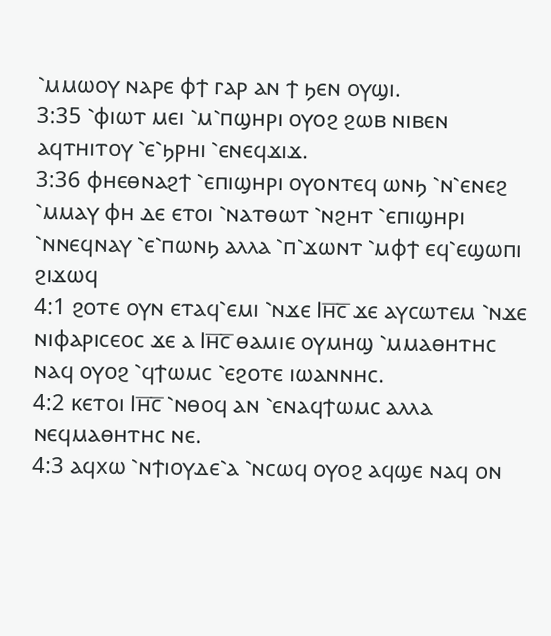⳿ⲙⲙⲱⲟⲩ ⲛⲁⲣⲉ ⲫϯ ⲅⲁⲣ ⲁⲛ ϯ ϧⲉⲛ ⲟⲩϣⲓ.
3:35 ⳿ⲫⲓⲱⲧ ⲙⲉⲓ ⳿ⲙ⳿ⲡϣⲏⲣⲓ ⲟⲩⲟϩ ϩⲱⲃ ⲛⲓⲃⲉⲛ ⲁϥⲧⲏⲓⲧⲟⲩ ⳿ⲉ⳿ϧⲣⲏⲓ ⳿ⲉⲛⲉϥϫⲓϫ.
3:36 ⲫⲏⲉⲑⲛⲁϩϯ ⳿ⲉⲡⲓϣⲏⲣⲓ ⲟⲩⲟⲛⲧⲉϥ ⲱⲛϧ ⳿ⲛ⳿ⲉⲛⲉϩ ⳿ⲙⲙⲁⲩ ⲫⲏ ⲇⲉ ⲉⲧⲟⲓ ⳿ⲛⲁⲧⲑⲱⲧ ⳿ⲛϩⲏⲧ ⳿ⲉⲡⲓϣⲏⲣⲓ ⳿ⲛⲛⲉϥⲛⲁⲩ ⳿ⲉ⳿ⲡⲱⲛϧ ⲁⲗⲗⲁ ⳿ⲡ⳿ϫⲱⲛⲧ ⳿ⲙⲫϯ ⲉϥ⳿ⲉϣⲱⲡⲓ ϩⲓϫⲱϥ
4:1 ϩⲟⲧⲉ ⲟⲩⲛ ⲉⲧⲁϥ⳿ⲉⲙⲓ ⳿ⲛϫⲉ Ⲓⲏ̅ⲥ̅ ϫⲉ ⲁⲩⲥⲱⲧⲉⲙ ⳿ⲛϫⲉ ⲛⲓⲫⲁⲣⲓⲥⲉⲟⲥ ϫⲉ ⲁ Ⲓⲏ̅ⲥ̅ ⲑⲁⲙⲓⲉ ⲟⲩⲙⲏϣ ⳿ⲙⲙⲁⲑⲏⲧⲏⲥ ⲛⲁϥ ⲟⲩⲟϩ ⳿ϥϯⲱⲙⲥ ⳿ⲉϩⲟⲧⲉ ⲓⲱⲁⲛⲛⲏⲥ.
4:2 ⲕⲉⲧⲟⲓ Ⲓⲏ̅ⲥ̅ ⳿ⲛⲑⲟϥ ⲁⲛ ⳿ⲉⲛⲁϥϯⲱⲙⲥ ⲁⲗⲗⲁ ⲛⲉϥⲙⲁⲑⲏⲧⲏⲥ ⲛⲉ.
4:3 ⲁϥⲭⲱ ⳿ⲛϯⲓⲟⲩⲇⲉ⳿ⲁ ⳿ⲛⲥⲱϥ ⲟⲩⲟϩ ⲁϥϣⲉ ⲛⲁϥ ⲟⲛ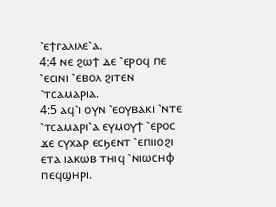⳿ⲉϯⲅⲁⲗⲓⲗⲉ⳿ⲁ.
4:4 ⲛⲉ ϩⲱϯ ⲇⲉ ⳿ⲉⲣⲟϥ ⲡⲉ ⳿ⲉⲥⲓⲛⲓ ⳿ⲉⲃⲟⲗ ϩⲓⲧⲉⲛ ⳿ⲧⲥⲁⲙⲁⲣⲓⲁ.
4:5 ⲁϥ⳿ⲓ ⲟⲩⲛ ⳿ⲉⲟⲩⲃⲁⲕⲓ ⳿ⲛⲧⲉ ⳿ⲧⲥⲁⲙⲁⲣⲓ⳿ⲁ ⲉⲩⲙⲟⲩϯ ⳿ⲉⲣⲟⲥ ϫⲉ ⲥⲩⲭⲁⲣ ⲉⲥϧⲉⲛⲧ ⳿ⲉⲡⲓⲓⲟϩⲓ ⲉⲧⲁ ⲓⲁⲕⲱⲃ ⲧⲏⲓϥ ⳿ⲛⲓⲱⲥⲏⲫ ⲡⲉϥϣⲏⲣⲓ.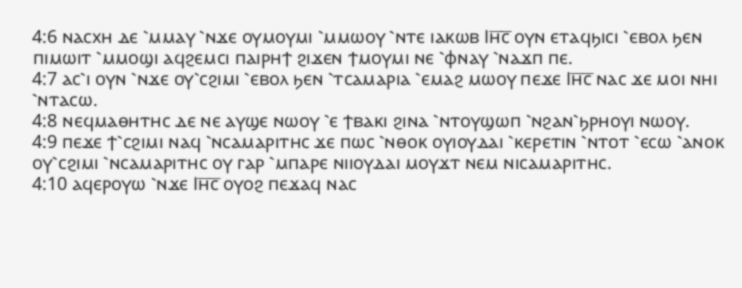4:6 ⲛⲁⲥⲭⲏ ⲇⲉ ⳿ⲙⲙⲁⲩ ⳿ⲛϫⲉ ⲟⲩⲙⲟⲩⲙⲓ ⳿ⲙⲙⲱⲟⲩ ⳿ⲛⲧⲉ ⲓⲁⲕⲱⲃ Ⲓⲏ̅ⲥ̅ ⲟⲩⲛ ⲉⲧⲁϥϧⲓⲥⲓ ⳿ⲉⲃⲟⲗ ϧⲉⲛ ⲡⲓⲙⲱⲓⲧ ⳿ⲙⲙⲟϣⲓ ⲁϥϩⲉⲙⲥⲓ ⲡⲁⲓⲣⲏϯ ϩⲓϫⲉⲛ ϯⲙⲟⲩⲙⲓ ⲛⲉ ⳿ⲫⲛⲁⲩ ⳿ⲛⲁϫⲡ ⲡⲉ.
4:7 ⲁⲥ⳿ⲓ ⲟⲩⲛ ⳿ⲛϫⲉ ⲟⲩ⳿ⲥϩⲓⲙⲓ ⳿ⲉⲃⲟⲗ ϧⲉⲛ ⳿ⲧⲥⲁⲙⲁⲣⲓⲁ ⳿ⲉⲙⲁϩ ⲙⲱⲟⲩ ⲡⲉϫⲉ Ⲓⲏ̅ⲥ̅ ⲛⲁⲥ ϫⲉ ⲙⲟⲓ ⲛⲏⲓ ⳿ⲛⲧⲁⲥⲱ.
4:8 ⲛⲉϥⲙⲁⲑⲏⲧⲏⲥ ⲇⲉ ⲛⲉ ⲁⲩϣⲉ ⲛⲱⲟⲩ ⳿ⲉ ϯⲃⲁⲕⲓ ϩⲓⲛⲁ ⳿ⲛⲧⲟⲩϣⲱⲡ ⳿ⲛϩⲁⲛ⳿ϧⲣⲏⲟⲩⲓ ⲛⲱⲟⲩ.
4:9 ⲡⲉϫⲉ ϯ⳿ⲥϩⲓⲙⲓ ⲛⲁϥ ⳿ⲛⲥⲁⲙⲁⲣⲓⲧⲏⲥ ϫⲉ ⲡⲱⲥ ⳿ⲛⲑⲟⲕ ⲟⲩⲓⲟⲩⲇⲁⲓ ⳿ⲕⲉⲣⲉⲧⲓⲛ ⳿ⲛⲧⲟⲧ ⳿ⲉⲥⲱ ⳿ⲁⲛⲟⲕ ⲟⲩ⳿ⲥϩⲓⲙⲓ ⳿ⲛⲥⲁⲙⲁⲣⲓⲧⲏⲥ ⲟⲩ ⲅⲁⲣ ⳿ⲙⲡⲁⲣⲉ ⲛⲓⲓⲟⲩⲇⲁⲓ ⲙⲟⲩϫⲧ ⲛⲉⲙ ⲛⲓⲥⲁⲙⲁⲣⲓⲧⲏⲥ.
4:10 ⲁϥⲉⲣⲟⲩⲱ ⳿ⲛϫⲉ Ⲓⲏ̅ⲥ̅ ⲟⲩⲟϩ ⲡⲉϫⲁϥ ⲛⲁⲥ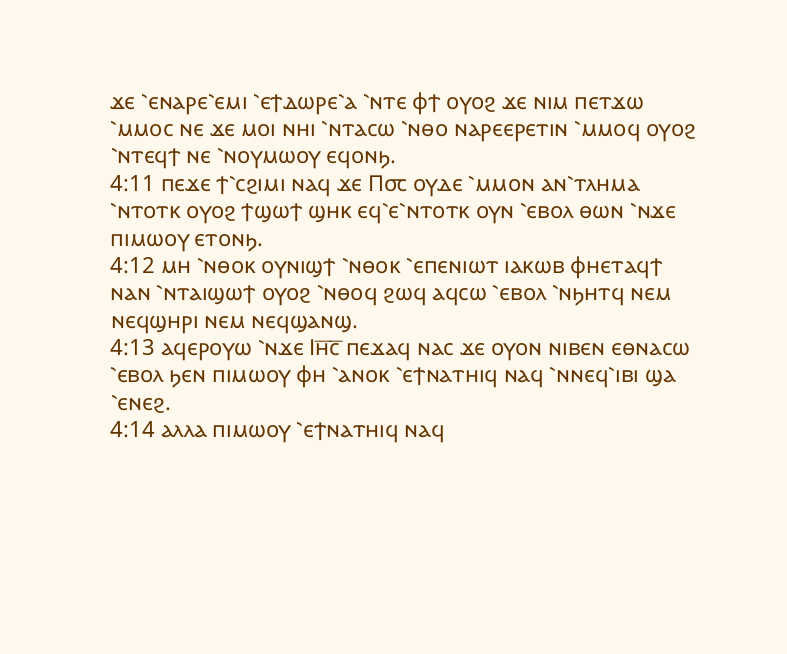ϫⲉ ⳿ⲉⲛⲁⲣⲉ⳿ⲉⲙⲓ ⳿ⲉϯⲇⲱⲣⲉ⳿ⲁ ⳿ⲛⲧⲉ ⲫϯ ⲟⲩⲟϩ ϫⲉ ⲛⲓⲙ ⲡⲉⲧϫⲱ ⳿ⲙⲙⲟⲥ ⲛⲉ ϫⲉ ⲙⲟⲓ ⲛⲏⲓ ⳿ⲛⲧⲁⲥⲱ ⳿ⲛⲑⲟ ⲛⲁⲣⲉⲉⲣⲉⲧⲓⲛ ⳿ⲙⲙⲟϥ ⲟⲩⲟϩ ⳿ⲛⲧⲉϥϯ ⲛⲉ ⳿ⲛⲟⲩⲙⲱⲟⲩ ⲉϥⲟⲛϧ.
4:11 ⲡⲉϫⲉ ϯ⳿ⲥϩⲓⲙⲓ ⲛⲁϥ ϫⲉ Ⲡ⳪ ⲟⲩⲇⲉ ⳿ⲙⲙⲟⲛ ⲁⲛ⳿ⲧⲗⲏⲙⲁ ⳿ⲛⲧⲟⲧⲕ ⲟⲩⲟϩ ϯϣⲱϯ ϣⲏⲕ ⲉϥ⳿ⲉ⳿ⲛⲧⲟⲧⲕ ⲟⲩⲛ ⳿ⲉⲃⲟⲗ ⲑⲱⲛ ⳿ⲛϫⲉ ⲡⲓⲙⲱⲟⲩ ⲉⲧⲟⲛϧ.
4:12 ⲙⲏ ⳿ⲛⲑⲟⲕ ⲟⲩⲛⲓϣϯ ⳿ⲛⲑⲟⲕ ⳿ⲉⲡⲉⲛⲓⲱⲧ ⲓⲁⲕⲱⲃ ⲫⲏⲉⲧⲁϥϯ ⲛⲁⲛ ⳿ⲛⲧⲁⲓϣⲱϯ ⲟⲩⲟϩ ⳿ⲛⲑⲟϥ ϩⲱϥ ⲁϥⲥⲱ ⳿ⲉⲃⲟⲗ ⳿ⲛϧⲏⲧϥ ⲛⲉⲙ ⲛⲉϥϣⲏⲣⲓ ⲛⲉⲙ ⲛⲉϥϣⲁⲛϣ.
4:13 ⲁϥⲉⲣⲟⲩⲱ ⳿ⲛϫⲉ Ⲓⲏ̅ⲥ̅ ⲡⲉϫⲁϥ ⲛⲁⲥ ϫⲉ ⲟⲩⲟⲛ ⲛⲓⲃⲉⲛ ⲉⲑⲛⲁⲥⲱ ⳿ⲉⲃⲟⲗ ϧⲉⲛ ⲡⲓⲙⲱⲟⲩ ⲫⲏ ⳿ⲁⲛⲟⲕ ⳿ⲉϯⲛⲁⲧⲏⲓϥ ⲛⲁϥ ⳿ⲛⲛⲉϥ⳿ⲓⲃⲓ ϣⲁ ⳿ⲉⲛⲉϩ.
4:14 ⲁⲗⲗⲁ ⲡⲓⲙⲱⲟⲩ ⳿ⲉϯⲛⲁⲧⲏⲓϥ ⲛⲁϥ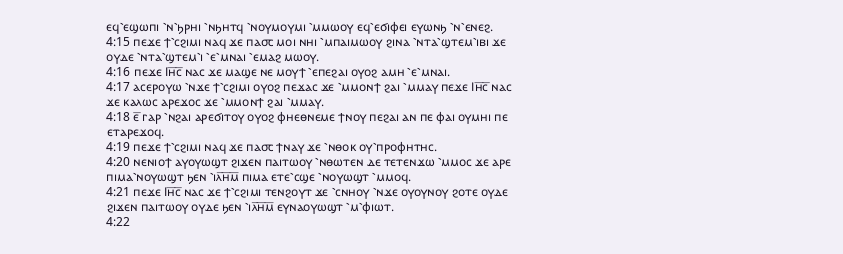ⲉϥ⳿ⲉϣⲱⲡⲓ ⳿ⲛ⳿ϧⲣⲏⲓ ⳿ⲛϧⲏⲧϥ ⳿ⲛⲟⲩⲙⲟⲩⲙⲓ ⳿ⲙⲙⲱⲟⲩ ⲉϥ⳿ⲉϭⲓⲫⲉⲓ ⲉⲩⲱⲛϧ ⳿ⲛ⳿ⲉⲛⲉϩ.
4:15 ⲡⲉϫⲉ ϯ⳿ⲥϩⲓⲙⲓ ⲛⲁϥ ϫⲉ ⲡⲁ⳪ ⲙⲟⲓ ⲛⲏⲓ ⳿ⲙⲡⲁⲓⲙⲱⲟⲩ ϩⲓⲛⲁ ⳿ⲛⲧⲁ⳿ϣⲧⲉⲙ⳿ⲓⲃⲓ ϫⲉ ⲟⲩⲇⲉ ⳿ⲛⲧⲁ⳿ϣⲧⲉⲙ⳿ⲓ ⳿ⲉ⳿ⲙⲛⲁⲓ ⳿ⲉⲙⲁϩ ⲙⲱⲟⲩ.
4:16 ⲡⲉϫⲉ Ⲓⲏ̅ⲥ̅ ⲛⲁⲥ ϫⲉ ⲙⲁϣⲉ ⲛⲉ ⲙⲟⲩϯ ⳿ⲉⲡⲉϩⲁⲓ ⲟⲩⲟϩ ⲁⲙⲏ ⳿ⲉ⳿ⲙⲛⲁⲓ.
4:17 ⲁⲥⲉⲣⲟⲩⲱ ⳿ⲛϫⲉ ϯ⳿ⲥϩⲓⲙⲓ ⲟⲩⲟϩ ⲡⲉϫⲁⲥ ϫⲉ ⳿ⲙⲙⲟⲛϯ ϩⲁⲓ ⳿ⲙⲙⲁⲩ ⲡⲉϫⲉ Ⲓⲏ̅ⲥ̅ ⲛⲁⲥ ϫⲉ ⲕⲁⲗⲱⲥ ⲁⲣⲉϫⲟⲥ ϫⲉ ⳿ⲙⲙⲟⲛϯ ϩⲁⲓ ⳿ⲙⲙⲁⲩ.
4:18 ⲉ̅ ⲅⲁⲣ ⳿ⲛϩⲁⲓ ⲁⲣⲉϭⲓⲧⲟⲩ ⲟⲩⲟϩ ⲫⲏⲉⲑⲛⲉⲙⲉ ϯⲛⲟⲩ ⲡⲉϩⲁⲓ ⲁⲛ ⲡⲉ ⲫⲁⲓ ⲟⲩⲙⲏⲓ ⲡⲉ ⲉⲧⲁⲣⲉϫⲟϥ.
4:19 ⲡⲉϫⲉ ϯ⳿ⲥϩⲓⲙⲓ ⲛⲁϥ ϫⲉ ⲡⲁ⳪ ϯⲛⲁⲩ ϫⲉ ⳿ⲛⲑⲟⲕ ⲟⲩ⳿ⲡⲣⲟⲫⲏⲧⲏⲥ.
4:20 ⲛⲉⲛⲓⲟϯ ⲁⲩⲟⲩⲱϣⲧ ϩⲓϫⲉⲛ ⲡⲁⲓⲧⲱⲟⲩ ⳿ⲛⲑⲱⲧⲉⲛ ⲇⲉ ⲧⲉⲧⲉⲛϫⲱ ⳿ⲙⲙⲟⲥ ϫⲉ ⲁⲣⲉ ⲡⲓⲙⲁ⳿ⲛⲟⲩⲱϣⲧ ϧⲉⲛ ⳿ⲓⲗ̅ⲏ̅ⲙ̅ ⲡⲓⲙⲁ ⲉⲧⲉ⳿ⲥϣⲉ ⳿ⲛⲟⲩⲱϣⲧ ⳿ⲙⲙⲟϥ.
4:21 ⲡⲉϫⲉ Ⲓⲏ̅ⲥ̅ ⲛⲁⲥ ϫⲉ ϯ⳿ⲥϩⲓⲙⲓ ⲧⲉⲛϩⲟⲩⲧ ϫⲉ ⳿ⲥⲛⲏⲟⲩ ⳿ⲛϫⲉ ⲟⲩⲟⲩⲛⲟⲩ ϩⲟⲧⲉ ⲟⲩⲇⲉ ϩⲓϫⲉⲛ ⲡⲁⲓⲧⲱⲟⲩ ⲟⲩⲇⲉ ϧⲉⲛ ⳿ⲓⲗ̅ⲏ̅ⲙ̅ ⲉⲩⲛⲁⲟⲩⲱϣⲧ ⳿ⲙ⳿ⲫⲓⲱⲧ.
4:22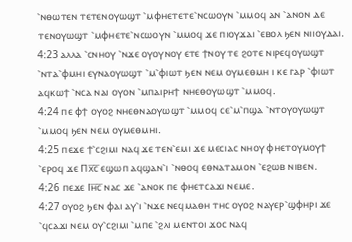⳿ⲛⲑⲱⲧⲉⲛ ⲧⲉⲧⲉⲛⲟⲩⲱϣⲧ ⳿ⲙⲫⲏⲉⲧⲉⲧⲉ⳿ⲛⲥⲱⲟⲩⲛ ⳿ⲙⲙⲟϥ ⲁⲛ ⳿ⲁⲛⲟⲛ ⲇⲉ ⲧⲉⲛⲟⲩⲱϣⲧ ⳿ⲙⲫⲏⲉⲧⲉ⳿ⲛⲥⲱⲟⲩⲛ ⳿ⲙⲙⲟϥ ϫⲉ ⲡⲓⲟⲩϫⲁⲓ ⳿ⲉⲃⲟⲗ ϧⲉⲛ ⲛⲓⲓⲟⲩⲇⲁⲓ.
4:23 ⲁⲗⲗⲁ ⳿ⲥⲛⲏⲟⲩ ⳿ⲛϫⲉ ⲟⲩⲟⲩⲛⲟⲩ ⲉⲧⲉ ϯⲛⲟⲩ ⲧⲉ ϩⲟⲧⲉ ⲛⲓⲣⲉϥⲟⲩⲱϣⲧ ⳿ⲛⲧⲁ⳿ⲫⲙⲏⲓ ⲉⲩⲛⲁⲟⲩⲱϣⲧ ⳿ⲙ⳿ⲫⲓⲱⲧ ϧⲉⲛ ⲛⲉⲙ ⲟⲩⲙⲉⲑⲙⲏ ⲓ ⲕⲉ ⲅⲁⲣ ⳿ⲫⲓⲱⲧ ⲁϥⲕⲱϯ ⳿ⲛⲥⲁ ⲛⲁⲓ ⲟⲩⲟⲛ ⳿ⲙⲡⲁⲓⲣⲏϯ ⲛⲏⲉⲑⲟⲩⲱϣⲧ ⳿ⲙⲙⲟϥ.
4:24 ⲡⲉ ⲫϯ ⲟⲩⲟϩ ⲛⲏⲉⲑⲛⲁⲟⲩⲱϣⲧ ⳿ⲙⲙⲟϥ ⲥⲉ⳿ⲙ⳿ⲡϣⲁ ⳿ⲛⲧⲟⲩⲟⲩⲱϣⲧ ⳿ⲙⲙⲟϥ ϧⲉⲛ ⲛⲉⲙ ⲟⲩⲙⲉⲑⲙⲏⲓ.
4:25 ⲡⲉϫⲉ ϯ⳿ⲥϩⲓⲙⲓ ⲛⲁϥ ϫⲉ ⲧⲉⲛ⳿ⲉⲙⲓ ϫⲉ ⲙⲉⲥⲓⲁⲥ ⲛⲏⲟⲩ ⲫⲏⲉⲧⲟⲩⲙⲟⲩϯ ⳿ⲉⲣⲟϥ ϫⲉ Ⲡⲭ̅ⲥ̅ ⲉϣⲱⲡ ⲁϥϣⲁⲛ⳿ⲓ ⳿ⲛⲑⲟϥ ⲉⲑⲛⲁⲧⲁⲙⲟⲛ ⳿ⲉϩⲱⲃ ⲛⲓⲃⲉⲛ.
4:26 ⲡⲉϫⲉ Ⲓⲏ̅ⲥ̅ ⲛⲁⲥ ϫⲉ ⳿ⲁⲛⲟⲕ ⲡⲉ ⲫⲏⲉⲧⲥⲁϫⲓ ⲛⲉⲙⲉ.
4:27 ⲟⲩⲟϩ ϧⲉⲛ ⲫⲁⲓ ⲁⲩ⳿ⲓ ⳿ⲛϫⲉ ⲛⲉϥⲙⲁⲑⲏ ⲧⲏⲥ ⲟⲩⲟϩ ⲛⲁⲩⲉⲣ⳿ϣⲫⲏⲣⲓ ϫⲉ ⳿ϥⲥⲁϫⲓ ⲛⲉⲙ ⲟⲩ⳿ⲥϩⲓⲙⲓ ⳿ⲙⲡⲉ ⳿ϩⲗⲓ ⲙⲉⲛⲧⲟⲓ ϫⲟⲥ ⲛⲁϥ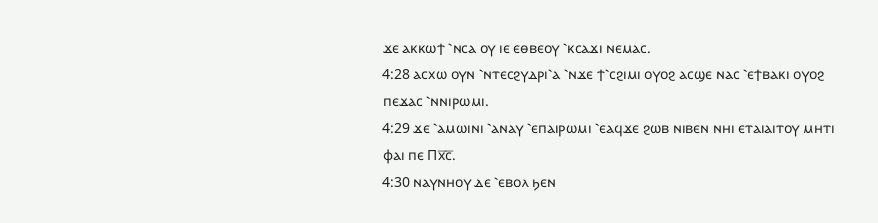ϫⲉ ⲁⲕⲕⲱϯ ⳿ⲛⲥⲁ ⲟⲩ ⲓⲉ ⲉⲑⲃⲉⲟⲩ ⳿ⲕⲥⲁϫⲓ ⲛⲉⲙⲁⲥ.
4:28 ⲁⲥⲭⲱ ⲟⲩⲛ ⳿ⲛⲧⲉⲥϩⲩⲇⲣⲓ⳿ⲁ ⳿ⲛϫⲉ ϯ⳿ⲥϩⲓⲙⲓ ⲟⲩⲟϩ ⲁⲥϣⲉ ⲛⲁⲥ ⳿ⲉϯⲃⲁⲕⲓ ⲟⲩⲟϩ ⲡⲉϫⲁⲥ ⳿ⲛⲛⲓⲣⲱⲙⲓ.
4:29 ϫⲉ ⳿ⲁⲙⲱⲓⲛⲓ ⳿ⲁⲛⲁⲩ ⳿ⲉⲡⲁⲓⲣⲱⲙⲓ ⳿ⲉⲁϥϫⲉ ϩⲱⲃ ⲛⲓⲃⲉⲛ ⲛⲏⲓ ⲉⲧⲁⲓⲁⲓⲧⲟⲩ ⲙⲏⲧⲓ ⲫⲁⲓ ⲡⲉ Ⲡⲭ̅ⲥ̅.
4:30 ⲛⲁⲩⲛⲏⲟⲩ ⲇⲉ ⳿ⲉⲃⲟⲗ ϧⲉⲛ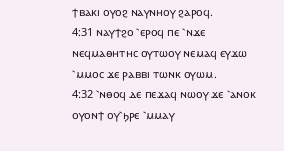ϯⲃⲁⲕⲓ ⲟⲩⲟϩ ⲛⲁⲩⲛⲏⲟⲩ ϩⲁⲣⲟϥ.
4:31 ⲛⲁⲩϯϩⲟ ⳿ⲉⲣⲟϥ ⲡⲉ ⳿ⲛϫⲉ ⲛⲉϥⲙⲁⲑⲏⲧⲏⲥ ⲟⲩⲧⲱⲟⲩ ⲛⲉⲙⲁϥ ⲉⲩϫⲱ ⳿ⲙⲙⲟⲥ ϫⲉ ⲣⲁⲃⲃⲓ ⲧⲱⲛⲕ ⲟⲩⲱⲙ.
4:32 ⳿ⲛⲑⲟϥ ⲇⲉ ⲡⲉϫⲁϥ ⲛⲱⲟⲩ ϫⲉ ⳿ⲁⲛⲟⲕ ⲟⲩⲟⲛϯ ⲟⲩ⳿ϧⲣⲉ ⳿ⲙⲙⲁⲩ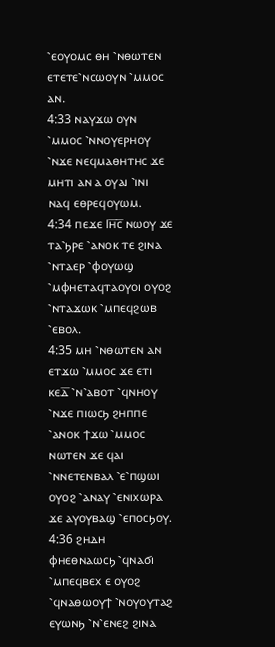⳿ⲉⲟⲩⲟⲙⲥ ⲑⲏ ⳿ⲛⲑⲱⲧⲉⲛ ⲉⲧⲉⲧⲉ⳿ⲛⲥⲱⲟⲩⲛ ⳿ⲙⲙⲟⲥ ⲁⲛ.
4:33 ⲛⲁⲩϫⲱ ⲟⲩⲛ ⳿ⲙⲙⲟⲥ ⳿ⲛⲛⲟⲩⲉⲣⲏⲟⲩ ⳿ⲛϫⲉ ⲛⲉϥⲙⲁⲑⲏⲧⲏⲥ ϫⲉ ⲙⲏⲧⲓ ⲁⲛ ⲁ ⲟⲩⲁⲓ ⳿ⲓⲛⲓ ⲛⲁϥ ⲉⲑⲣⲉϥⲟⲩⲱⲙ.
4:34 ⲡⲉϫⲉ Ⲓⲏ̅ⲥ̅ ⲛⲱⲟⲩ ϫⲉ ⲧⲁ⳿ϧⲣⲉ ⳿ⲁⲛⲟⲕ ⲧⲉ ϩⲓⲛⲁ ⳿ⲛⲧⲁⲉⲣ ⳿ⲫⲟⲩⲱϣ ⳿ⲙⲫⲏⲉⲧⲁϥⲧⲁⲟⲩⲟⲓ ⲟⲩⲟϩ ⳿ⲛⲧⲁϫⲱⲕ ⳿ⲙⲡⲉϥϩⲱⲃ ⳿ⲉⲃⲟⲗ.
4:35 ⲙⲏ ⳿ⲛⲑⲱⲧⲉⲛ ⲁⲛ ⲉⲧϫⲱ ⳿ⲙⲙⲟⲥ ϫⲉ ⲉⲧⲓ ⲕⲉⲇ̅ ⳿ⲛ⳿ⲁⲃⲟⲧ ⳿ϥⲛⲏⲟⲩ ⳿ⲛϫⲉ ⲡⲓⲱⲥϧ ϩⲏⲡⲡⲉ ⳿ⲁⲛⲟⲕ ϯϫⲱ ⳿ⲙⲙⲟⲥ ⲛⲱⲧⲉⲛ ϫⲉ ϥⲁⲓ ⳿ⲛⲛⲉⲧⲉⲛⲃⲁⲗ ⳿ⲉ⳿ⲡϣⲱⲓ ⲟⲩⲟϩ ⳿ⲁⲛⲁⲩ ⳿ⲉⲛⲓⲭⲱⲣⲁ ϫⲉ ⲁⲩⲟⲩⲃⲁϣ ⳿ⲉⲡⲟⲥϧⲟⲩ.
4:36 ϩⲏⲇⲏ ⲫⲏⲉⲑⲛⲁⲱⲥϧ ⳿ϥⲛⲁϭⲓ ⳿ⲙⲡⲉϥⲃⲉⲭ ⲉ ⲟⲩⲟϩ ⳿ϥⲛⲁⲑⲱⲟⲩϯ ⳿ⲛⲟⲩⲟⲩⲧⲁϩ ⲉⲩⲱⲛϧ ⳿ⲛ⳿ⲉⲛⲉϩ ϩⲓⲛⲁ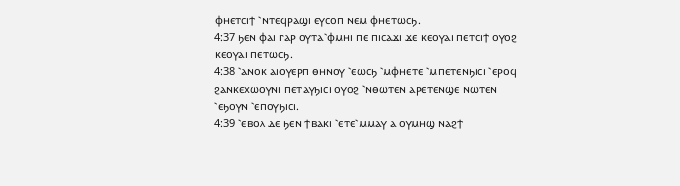ⲫⲏⲉⲧⲥⲓϯ ⳿ⲛⲧⲉϥⲣⲁϣⲓ ⲉⲩⲥⲟⲡ ⲛⲉⲙ ⲫⲏⲉⲧⲱⲥϧ.
4:37 ϧⲉⲛ ⲫⲁⲓ ⲅⲁⲣ ⲟⲩⲧⲁ⳿ⲫⲙⲏⲓ ⲡⲉ ⲡⲓⲥⲁϫⲓ ϫⲉ ⲕⲉⲟⲩⲁⲓ ⲡⲉⲧⲥⲓϯ ⲟⲩⲟϩ ⲕⲉⲟⲩⲁⲓ ⲡⲉⲧⲱⲥϧ.
4:38 ⳿ⲁⲛⲟⲕ ⲁⲓⲟⲩⲉⲣⲡ ⲑⲏⲛⲟⲩ ⳿ⲉⲱⲥϧ ⳿ⲙⲫⲏⲉⲧⲉ ⳿ⲙⲡⲉⲧⲉⲛϧⲓⲥⲓ ⳿ⲉⲣⲟϥ ϩⲁⲛⲕⲉⲭⲱⲟⲩⲛⲓ ⲡⲉⲧⲁⲩϧⲓⲥⲓ ⲟⲩⲟϩ ⳿ⲛⲑⲱⲧⲉⲛ ⲁⲣⲉⲧⲉⲛϣⲉ ⲛⲱⲧⲉⲛ ⳿ⲉϧⲟⲩⲛ ⳿ⲉⲡⲟⲩϧⲓⲥⲓ.
4:39 ⳿ⲉⲃⲟⲗ ⲇⲉ ϧⲉⲛ ϯⲃⲁⲕⲓ ⳿ⲉⲧⲉ⳿ⲙⲙⲁⲩ ⲁ ⲟⲩⲙⲏϣ ⲛⲁϩϯ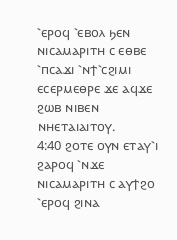⳿ⲉⲣⲟϥ ⳿ⲉⲃⲟⲗ ϧⲉⲛ ⲛⲓⲥⲁⲙⲁⲣⲓⲧⲏ ⲥ ⲉⲑⲃⲉ ⳿ⲡⲥⲁϫⲓ ⳿ⲛϯ⳿ⲥϩⲓⲙⲓ ⲉⲥⲉⲣⲙⲉⲑⲣⲉ ϫⲉ ⲁϥϫⲉ ϩⲱⲃ ⲛⲓⲃⲉⲛ ⲛⲏⲉⲧⲁⲓⲁⲓⲧⲟⲩ.
4:40 ϩⲟⲧⲉ ⲟⲩⲛ ⲉⲧⲁⲩ⳿ⲓ ϩⲁⲣⲟϥ ⳿ⲛϫⲉ ⲛⲓⲥⲁⲙⲁⲣⲓⲧⲏ ⲥ ⲁⲩϯϩⲟ ⳿ⲉⲣⲟϥ ϩⲓⲛⲁ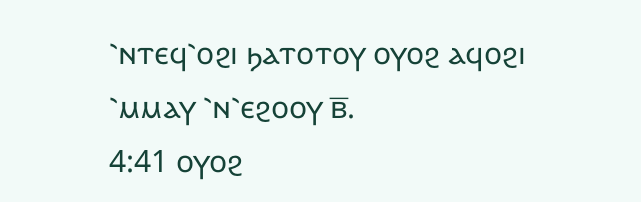⳿ⲛⲧⲉϥ⳿ⲟϩⲓ ϧⲁⲧⲟⲧⲟⲩ ⲟⲩⲟϩ ⲁϥⲟϩⲓ ⳿ⲙⲙⲁⲩ ⳿ⲛ⳿ⲉϩⲟⲟⲩ ⲃ̅.
4:41 ⲟⲩⲟϩ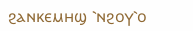ϩⲁⲛⲕⲉⲙⲏϣ ⳿ⲛϩⲟⲩ⳿ⲟ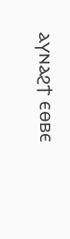ⲁⲩⲛⲁϩϯ ⲉⲑⲃⲉ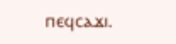ⲡⲉϥⲥⲁϫⲓ.